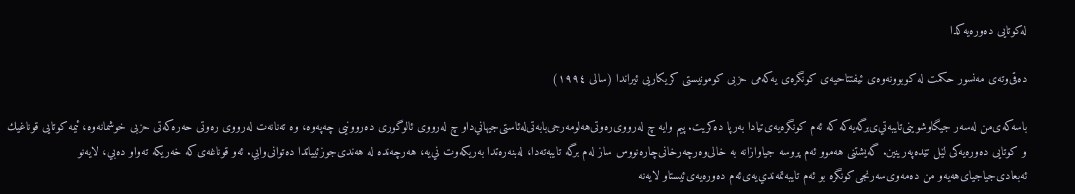له‌كوتايى‌ ده‌وره‌يه‌كدا

ده‌قى‌وته‌ى‌ مەنسور حكمت له‌ كوبوونه‌وه‌ى‌ ئيفتتاحيه‌ى‌ كونگره‌ى‌ يه‌كه‌مى‌ حزبى‌ كومونيستى‌ كريكاريى‌ ئيراندا (سالى ‌١٩٩٤)

باسه‌كه‌ى‌من له‌سه‌ر جيگاوشوينى‌تايبه‌تي‌ى‌برگه‌يه‌كه‌ كه‌ ئه‌م كونگره‌يه‌ى‌تيادا به‌رپا ده‌كريت. پيم وايه‌ چ له‌رووى‌ره‌وتى‌هه‌لومه‌رجى‌بابه‌تى‌له‌ئاستى‌جيهاني‌داو چ له‌رووى ‌ئالوگورى ‌ده‌روونیى ‌چه‌په‌وه‌، وه‌ ته‌نانه‌ت له‌رووى‌ ره‌وتى ‌حه‌ره‌كه‌تى ‌حزبى‌ خوشمانه‌وه‌، ئيمه‌ كوتايى ‌قوناغيك و كوتايى ‌ده‌وره‌يه‌كى ‌لێل‌ تێده‌په‌رينين. گه‌يشتنى‌ هه‌موو ئه‌م پروسه‌ جياوازانه‌ به‌ خالى‌وه‌رچه‌رخانى‌چاره‌نووس ساز له‌م برگه‌ تايبه‌ته‌دا، له‌بنه‌ره‌تدا به‌ريكه‌وت ني‌يه‌، هه‌رچه‌نده‌ له‌ هه‌ندى‌جوزئيياتدا ده‌توانى‌وابي‌. ئه‌و قوناغه‌ى‌كه‌ خه‌ريكه‌ ته‌واو ده‌بي‌، لايه‌نو ئه‌بعادى‌جياجياى‌هه‌يه‌و من ده‌مه‌وى‌سه‌رنجى‌كونگره‌ بو ئه‌م تايبه‌تمه‌ندي‌يه‌ى‌ئه‌م ده‌وره‌يه‌ى‌ئيستاو لايه‌نه‌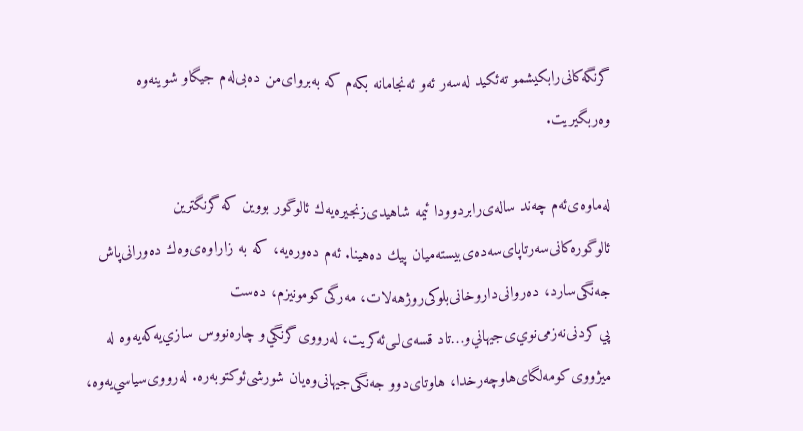گرنگه‌كانى‌رابكيشمو ته‌ئكيد له‌سه‌ر ئه‌و ئه‌نجامانه‌ بكه‌م كه‌ به‌برواى‌من ده‌بى‌له‌م جيگاو شوينه‌وه‌ وه‌ربگيريت.

له‌ماوه‌ى‌ئه‌م چه‌ند ساله‌ى‌رابردوودا ئيمه‌ شاهيدى‌زنجيره‌يه‌ك ئالوگور بووين كه‌ گرنگترين ئالوگوره‌كانى‌سه‌رتاپاى‌سه‌ده‌ى‌بيسته‌ميان پيك ده‌هينا. ئه‌م ده‌وره‌يه‌، كه‌ به‌ زاراوه‌ى‌وه‌ك ده‌ورانى‌پاش جه‌نگى‌سارد، ده‌روانى‌داروخانى‌بلوكى‌روژهه‌لات، مه‌رگى‌كومونيزم، ده‌ست پي‌كردنى‌نه‌زمى‌نوي‌ى‌جيهاني‌و…تاد قسه‌ى‌لـى‌ئه‌كريت، له‌رووى‌گرنگي‌و چاره‌نووس سازي‌يه‌كه‌يه‌وه‌ له‌ ميژووى‌كومه‌لگاى‌هاوچه‌رخدا، هاوتاى‌دوو جه‌نگى‌جيهانى‌وه‌يان شورشى‌ئوكتوبه‌ره‌. له‌رووى‌سياسي‌يه‌وه‌،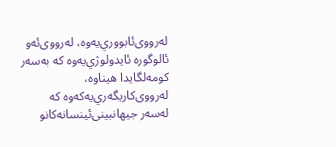له‌رووى‌ئابووري‌يه‌وه‌، له‌رووى‌ئه‌و ئالوگوره‌ ئايدولوژي‌يه‌وه‌ كه‌ به‌سه‌ر كومه‌لگايدا هيناوه‌، له‌رووى‌كاريگه‌ري‌يه‌كه‌وه‌ كه‌ له‌سه‌ر جيهانبينى‌ئينسانه‌كانو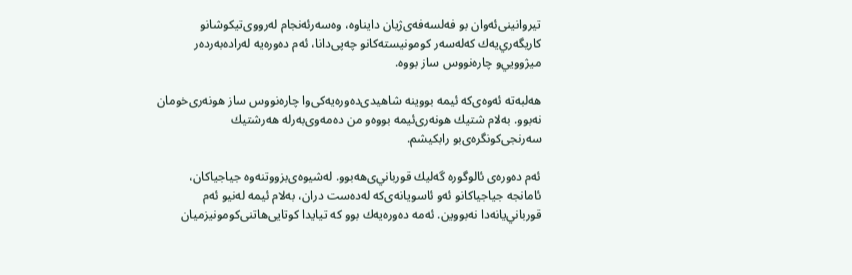تيروانينى‌ئه‌وان بو فه‌لسه‌فه‌ى‌ژيان دايناوه‌، وه‌سه‌رئه‌نجام له‌رووى‌تيكوشانو كاريگه‌ري‌يه‌ك كه‌له‌سه‌ر كومونيسته‌كانو چه‌پى‌دانا، ئه‌م ده‌وره‌يه‌ له‌راده‌به‌رده‌ر ميژوويي‌و چاره‌نووس ساز بووه‌.

هه‌لبه‌ته‌ ئه‌وه‌ى‌كه‌ ئيمه‌ بووينه‌ شاهيدى‌ده‌وره‌يه‌كى‌وا چاره‌نووس ساز هونه‌رى‌خومان نه‌بوو. به‌لام شتيك هونه‌رى‌ئيمه‌ بووه‌و من ده‌مه‌وى‌به‌رله‌ هه‌رشتيك سه‌رنجى‌كونگره‌ى‌بو رابكيشم.

ئه‌م ده‌وره‌ى ئالوگوره‌ گه‌ليك قورباني‌ى‌هه‌بوو. له‌شيوه‌ى‌بزووتنه‌وه‌ جياجياكان، ئامانجه‌ جياجياكانو ئه‌و ئاسويانه‌ى‌كه‌ له‌ده‌ست دران، به‌لام ئيمه‌ له‌نيو ئه‌م قورباني‌يانه‌دا نه‌بووين. ئه‌مه‌ ده‌وره‌يه‌ك بوو كه‌ تيايدا كوتايى‌هاتنى‌كومونيزميان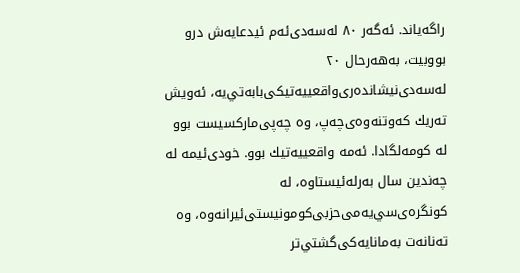راگه‌ياند. ئه‌گه‌ر ٨٠ له‌سه‌دى‌ئه‌م ئيدعايه‌ش درو بووبيت، به‌هه‌رحال‌ ٢٠ له‌سه‌دى‌نيشانده‌رى‌واقعييه‌تيكى‌بابه‌تي‌يه‌، ئه‌ويش ته‌ريك كه‌وتنه‌وه‌ى‌چه‌پ، وه‌ چه‌پى‌ماركسيست بوو له‌ كومه‌لگادا. ئه‌مه‌ واقعييه‌تيك بوو. خودى‌ئيمه‌ له‌ چه‌ندين سال‌ به‌رله‌ئيستاوه‌، له‌ كونگره‌ى‌سي‌يه‌مى‌حزبى‌كومونيستى‌ئيرانه‌وه‌، وه‌ ته‌نانه‌ت به‌مانايه‌كى‌گشتي‌تر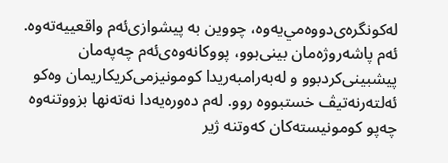له‌كونگره‌ى‌دووه‌مي‌يه‌وه‌، چووين به‌ پيشوازى‌ئه‌م واقعييه‌ته‌وه‌. ئه‌م پاشه‌روژه‌مان بينى‌بوو، پووكانه‌وه‌ى‌ئه‌م چه‌په‌مان پيشبينى‌كردبوو و له‌به‌رامبه‌ريدا كومونيزمى‌كريكاريمان وه‌كو ئه‌لته‌رنه‌تيڤ خستبووه‌ روو. له‌م ده‌وره‌يه‌دا نه‌ته‌نها بزووتنه‌وه‌ چه‌پو كومونيسته‌كان كه‌وتنه‌ ژير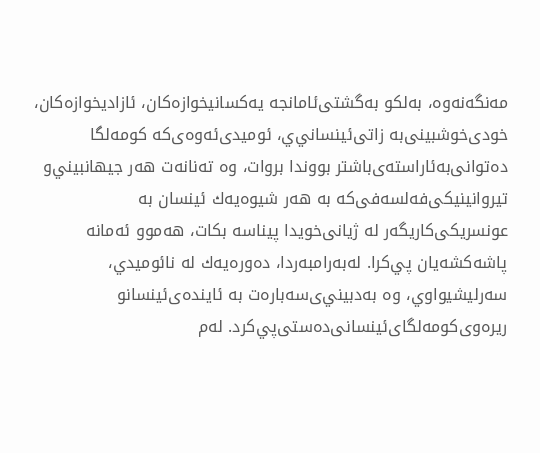مه‌نگه‌نه‌وه‌، به‌لكو به‌گشتى‌ئامانجه‌ يه‌كسانيخوازه‌كان، ئازاديخوازه‌كان، خودى‌خوشبينى‌به‌ زاتى‌ئينساني‌ي‌، ئوميدى‌ئه‌وه‌ى‌كه‌ كومه‌لگا ده‌توانى‌به‌ئاراسته‌ى‌باشتر بووندا بروات، وه‌ ته‌نانه‌ت هه‌ر جيهانبيني‌و تيروانينيكى‌فه‌لسه‌فى‌كه‌ به‌ هه‌ر شيوه‌يه‌ك ئينسان به‌ عونسريكى‌كاريگه‌ر له‌ ژيانى‌خويدا پيناسه‌ بكات، هه‌موو ئه‌مانه‌ پاشه‌كشه‌يان پي‌كرا. له‌به‌رامبه‌ردا، ده‌وره‌يه‌ك له‌ نائوميدي‌، سه‌رليشيواوي‌، وه‌ به‌دبيني‌ى‌سه‌باره‌ت به‌ ئاينده‌ى‌ئينسانو ريره‌وى‌كومه‌لگاى‌ئينسانى‌ده‌ستى‌پي‌كرد. له‌م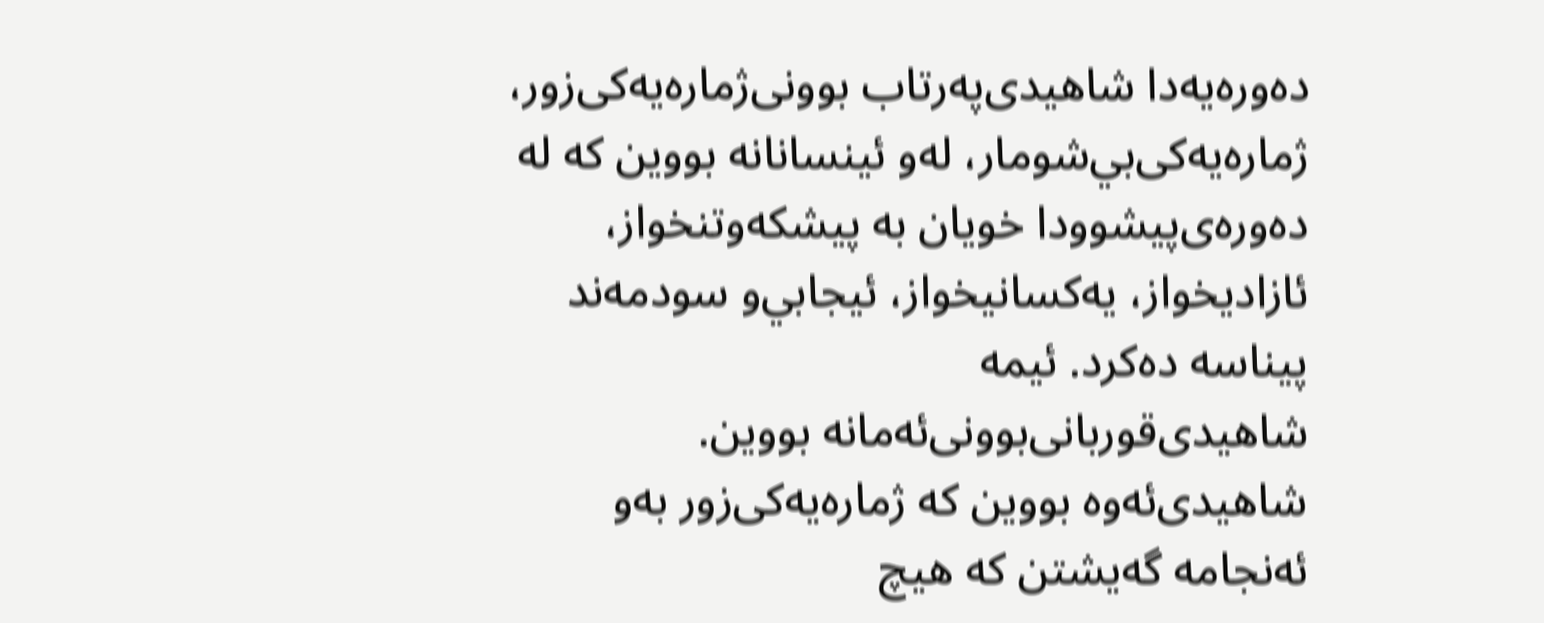ده‌وره‌يه‌دا شاهيدى‌په‌رتاب بوونى‌ژماره‌يه‌كى‌زور، ژماره‌يه‌كى‌بي‌شومار، له‌و ئينسانانه‌ بووين كه‌ له‌ ده‌وره‌ى‌پيشوودا خويان به‌ پيشكه‌وتنخواز، ئازاديخواز، يه‌كسانيخواز، ئيجابي‌و سودمه‌ند پيناسه‌ ده‌كرد. ئيمه‌ شاهيدى‌قوربانى‌بوونى‌ئه‌مانه‌ بووين. شاهيدى‌ئه‌وه‌ بووين كه‌ ژماره‌يه‌كى‌زور به‌و ئه‌نجامه‌ گه‌يشتن كه‌ هيچ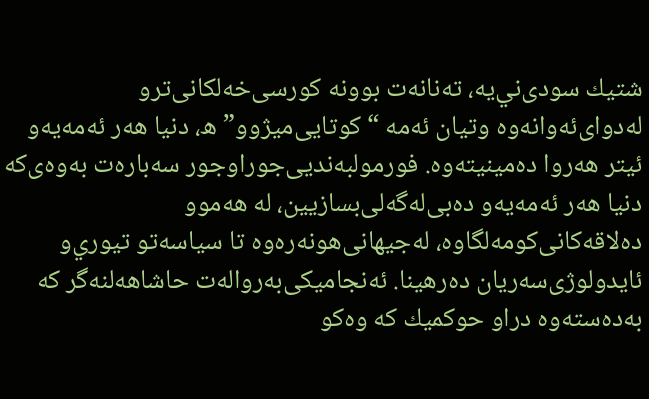شتيك سودى‌ني‌يه‌، ته‌نانه‌ت بوونه‌ كورسى‌خه‌لكانى‌ترو له‌دواى‌ئه‌وانه‌وه‌ وتيان ئه‌مه‌ “كوتايى‌ميژوو”ه‌، دنيا هه‌ر ئه‌مه‌يه‌و ئيتر هه‌روا ده‌مينيته‌وه‌. فورمولبه‌نديى‌جوراوجور سه‌باره‌ت به‌وه‌ى‌كه‌ دنيا هه‌ر ئه‌مه‌يه‌و ده‌بى‌له‌گه‌لى‌بسازيين، له‌ هه‌موو ده‌لاقه‌كانى‌كومه‌لگاوه‌، له‌جيهانى‌هونه‌ره‌وه‌ تا سياسه‌تو تيوري‌و ئايدولوژى‌سه‌ريان ده‌رهينا. ئه‌نجاميكى‌به‌رواله‌ت حاشاهه‌لنه‌گر كه‌ به‌ده‌سته‌وه‌ دراو حوكميك كه‌ وه‌كو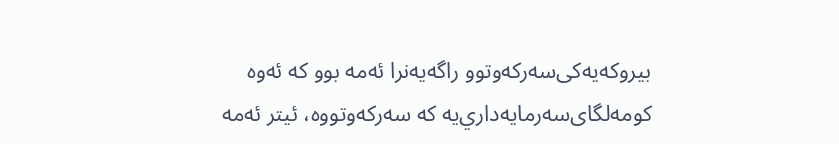بيروكه‌يه‌كى‌سه‌ركه‌وتوو راگه‌يه‌نرا ئه‌مه‌ بوو كه‌ ئه‌وه‌ كومه‌لگاى‌سه‌رمايه‌داري‌يه‌ كه‌ سه‌ركه‌وتووه‌، ئيتر ئه‌مه‌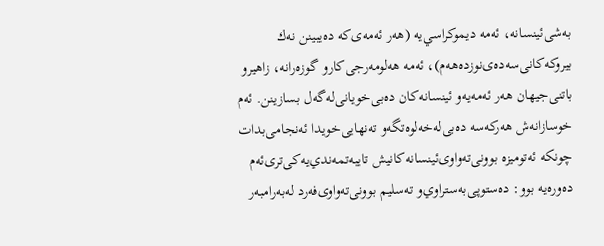به‌شى‌ئينسانه‌، ئه‌مه‌ ديموكراسي‌يه‌ (هه‌ر ئه‌مه‌ى‌كه‌ ده‌يبينن نه‌ك بيروكه‌كانى‌سه‌ده‌ى‌نوزده‌هه‌م)، ئه‌مه‌ هه‌لومه‌رجى‌كارو گوزه‌رانه‌، زاهيرو باتنى‌جيهان هه‌ر ئه‌مه‌يه‌و ئينسانه‌كان ده‌بى‌خويانى‌له‌گه‌ل‌ بسازينن. ئه‌م خوسازانه‌ش هه‌ركه‌سه‌ ده‌بى‌له‌خه‌لوه‌تگه‌و ته‌نهايى‌خويدا ئه‌نجامى‌بدات چونكه‌ ئه‌توميزه‌ بوونى‌ته‌واوى‌ئينسانه‌كانيش تايبه‌تمه‌ندي‌يه‌كى‌ترى‌ئه‌م ده‌وره‌يه‌ بوو: ده‌ستوپى‌به‌ستراوي‌و ته‌سليم بوونى‌ته‌واوى‌فه‌رد له‌به‌رامبه‌ر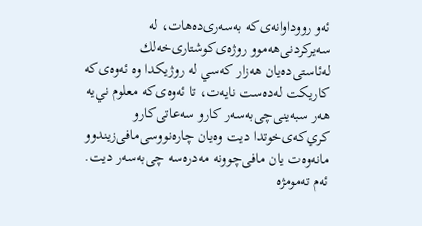ئه‌و رووداوانه‌ى‌كه‌ به‌سه‌رى‌ده‌هات، له‌ سه‌يركردنى‌هه‌موو روژه‌ى‌كوشتارى‌خه‌لك له‌ئاستى‌ده‌يان هه‌زار كه‌سي‌ له‌ روژيكدا وه‌ ئه‌وه‌ى‌كه‌ كاريكت له‌ده‌ست نايه‌ت، تا ئه‌وه‌ى‌كه‌ معلوم ني‌يه‌ هه‌ر سبه‌ينى‌چى‌به‌سه‌ر كارو سه‌عاتى‌كارو كري‌كه‌ى‌خوتدا ديت وه‌يان چاره‌نووسى‌مافى‌زيندوو مانه‌وه‌ت يان مافى‌چوونه‌ مه‌دره‌سه‌ چى‌به‌سه‌ر ديت. ئه‌م ته‌مومژه‌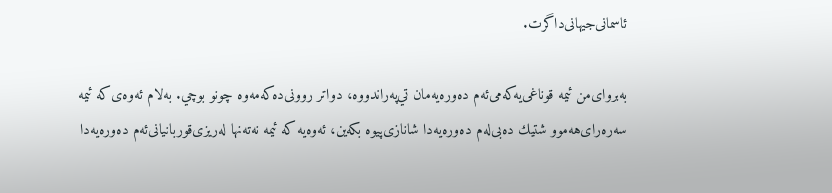ئاسمانى‌جيهانى‌داگرت.

به‌برواى‌من ئيمه‌ قوناغى‌يه‌كه‌مى‌ئه‌م ده‌وره‌يه‌مان تي‌په‌راندووه‌، دواتر روونى‌ده‌كه‌مه‌وه‌ چونو بوچي‌. به‌لام ئه‌وه‌ى‌كه‌ ئيمه‌ سه‌ره‌راى‌هه‌موو شتيك ده‌بى‌له‌م ده‌وره‌يه‌دا شانازى‌پيوه‌ بكه‌ين، ئه‌وه‌يه‌ كه‌ ئيمه‌ نه‌ته‌نها له‌ريزى‌قوربانيانى‌ئه‌م ده‌وره‌يه‌دا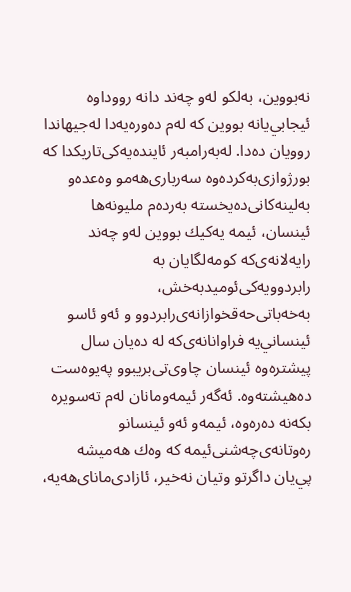نه‌بووين، به‌لكو له‌و چه‌ند دانه‌ رووداوه‌ ئيجابي‌يانه‌ بووين كه‌ له‌م ده‌وره‌يه‌دا له‌جيهاندا روويان ده‌دا. له‌به‌رامبه‌ر ئاينده‌يه‌كى‌تاريكدا كه‌ بورژوازى‌به‌كرده‌وه‌ سه‌ربارى‌هه‌مو وه‌عده‌و به‌لينه‌كانى‌ده‌يخسته‌ به‌رده‌م مليونه‌ها ئينسان، ئيمه‌ يه‌كيك بووين له‌و چه‌ند رايه‌لانه‌ى‌كه‌ كومه‌لگايان به‌ رابردوويه‌كى‌ئوميدبه‌خش، به‌خه‌باتى‌حه‌قخوازانه‌ى‌رابردوو و ئه‌و ئاسو ئينساني‌يه‌ فراوانانه‌ى‌كه‌ له‌ ده‌يان سال‌ پيشتره‌وه‌ ئينسان چاوى‌تى‌بريبوو په‌يوه‌ست ده‌هيشته‌وه‌. ئه‌گه‌ر ئيمه‌ومانان له‌م ته‌سويره‌ بكه‌نه‌ ده‌ره‌وه‌، ئيمه‌و ئه‌و ئينسانو ره‌وتانه‌ى‌چه‌شنى‌ئيمه‌ كه‌ وه‌ك هه‌ميشه‌ پي‌يان داگرتو وتيان نه‌خير، ئازادى‌ماناى‌هه‌يه‌،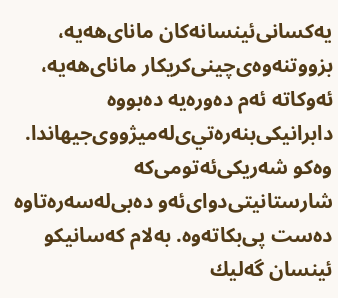يه‌كسانى‌ئينسانه‌كان ماناى‌هه‌يه‌، بزووتنه‌وه‌ى‌چينى‌كريكار ماناى‌هه‌يه‌، ئه‌وكاته‌ ئه‌م ده‌وره‌يه‌ ده‌بووه‌ دابرانيكى‌بنه‌ره‌تي‌ى‌له‌ميژووى‌جيهاندا. وه‌كو شه‌ريكى‌ئه‌تومى‌كه‌ شارستانيتى‌دواى‌ئه‌و ده‌بى‌له‌سه‌ره‌تاوه‌ ده‌ست پى‌بكاته‌وه‌. به‌لام كه‌سانيكو ئينسان گه‌ليك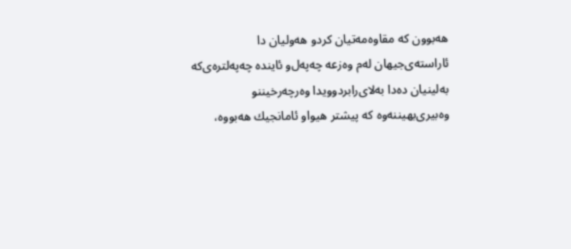هه‌بوون كه‌ مقاوه‌مه‌تيان كردو هه‌وليان دا ئاراسته‌ى‌جيهان له‌م وه‌زعه‌ چه‌په‌ل‌و ئاينده‌ چه‌په‌لتره‌ى‌كه‌ به‌لينيان ده‌دا به‌لاى‌رابردوويدا وه‌رچه‌رخيننو وه‌بيرى‌بهيننه‌وه‌ كه‌ پيشتر هيواو ئامانجيك هه‌بووه‌،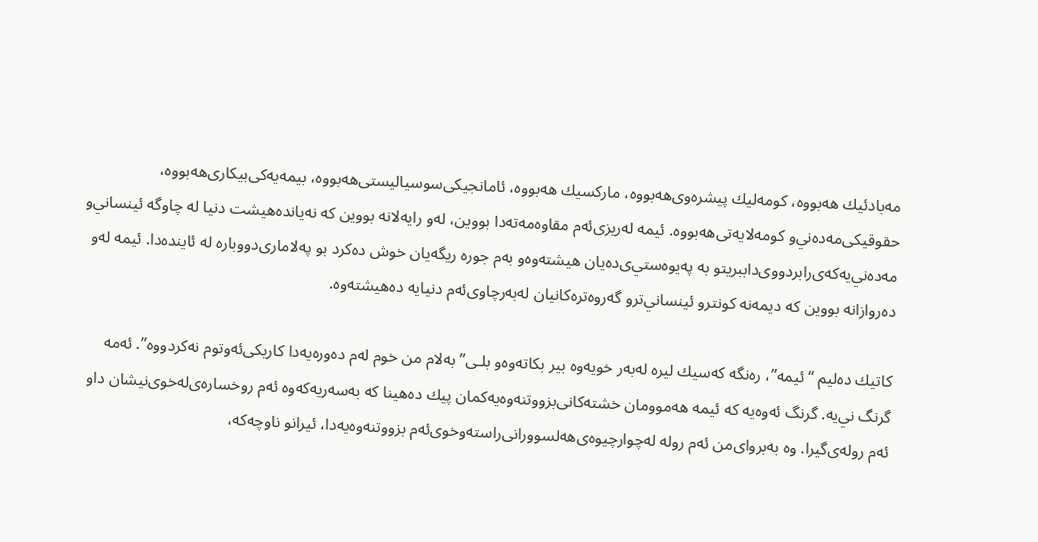مه‌بادئيك هه‌بووه‌، كومه‌ليك پيشره‌وى‌هه‌بووه‌، ماركسيك هه‌بووه‌، ئامانجيكى‌سوسياليستى‌هه‌بووه‌، بيمه‌يه‌كى‌بيكارى‌هه‌بووه‌، حقوقيكى‌مه‌ده‌ني‌و كومه‌لايه‌تى‌هه‌بووه‌. ئيمه‌ له‌ريزى‌ئه‌م مقاوه‌مه‌ته‌دا بووين، له‌و رايه‌لانه‌ بووين كه‌ نه‌يانده‌هيشت دنيا له‌ چاوگه‌ ئينساني‌و مه‌ده‌ني‌يه‌كه‌ى‌رابردووى‌داببريتو به‌ په‌يوه‌ستي‌ى‌ده‌يان هيشته‌وه‌و به‌م جوره‌ ريگه‌يان خوش ده‌كرد بو په‌لامارى‌دووباره‌ له‌ ئاينده‌دا. ئيمه‌ له‌و ده‌روازانه‌ بووين كه‌ ديمه‌نه‌ كونترو ئينساني‌ترو گه‌روه‌تره‌كانيان له‌به‌رچاوى‌ئه‌م دنيايه‌ ده‌هيشته‌وه‌.

كاتيك ده‌ليم “ئيمه‌”، ره‌نگه‌ كه‌سيك ليره‌ له‌به‌ر خويه‌وه‌ بير بكاته‌وه‌و بلـى‌”به‌لام من خوم له‌م ده‌وره‌يه‌دا كاريكى‌ئه‌وتوم نه‌كردووه‌”. ئه‌مه‌ گرنگ ني‌يه‌. گرنگ ئه‌وه‌يه‌ كه‌ ئيمه‌ هه‌موومان خشته‌كانى‌بزووتنه‌وه‌يه‌كمان پيك ده‌هينا كه‌ به‌سه‌ريه‌كه‌وه‌ ئه‌م روخساره‌ى‌له‌خوى‌نيشان داو ئه‌م روله‌ى‌گيرا. وه‌ به‌برواى‌من ئه‌م روله‌ له‌چوارچيوه‌ى‌هه‌لسوورانى‌راسته‌وخوى‌ئه‌م بزووتنه‌وه‌يه‌دا، ئيرانو ناوچه‌كه‌،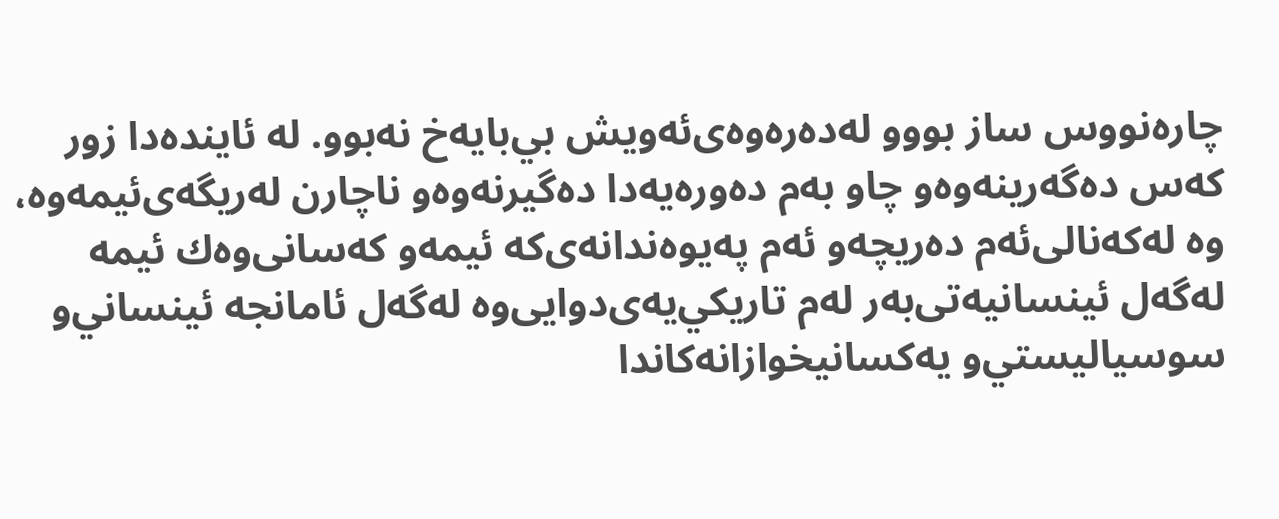چاره‌نووس ساز بووو له‌ده‌ره‌وه‌ى‌ئه‌ويش بي‌بايه‌خ نه‌بوو. له‌ ئاينده‌دا زور كه‌س ده‌گه‌رينه‌وه‌و چاو به‌م ده‌وره‌يه‌دا ده‌گيرنه‌وه‌و ناچارن له‌ريگه‌ى‌ئيمه‌وه‌، وه‌ له‌كه‌نالى‌ئه‌م ده‌ريچه‌و ئه‌م په‌يوه‌ندانه‌ى‌كه‌ ئيمه‌و كه‌سانى‌وه‌ك ئيمه‌ له‌گه‌ل‌ ئينسانيه‌تى‌به‌ر له‌م تاريكي‌يه‌ى‌دوايى‌وه‌ له‌گه‌ل‌ ئامانجه‌ ئينساني‌و سوسياليستي‌و يه‌كسانيخوازانه‌كاندا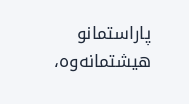پاراستمانو هيشتمانه‌وه‌،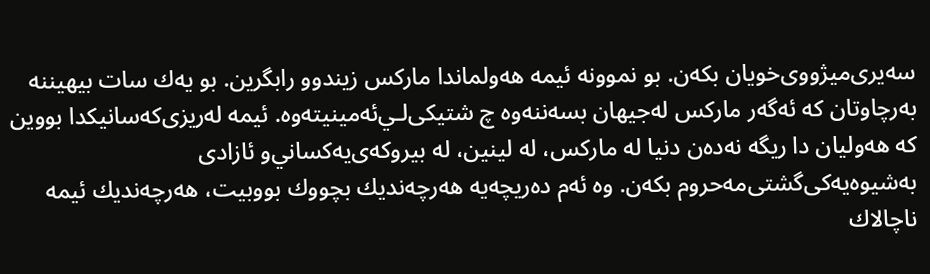سه‌يرى‌ميژووى‌خويان بكه‌ن. بو نموونه‌ ئيمه‌ هه‌ولماندا ماركس زيندوو رابگرين. بو يه‌ك سات بيهيننه‌ به‌رچاوتان كه‌ ئه‌گه‌ر ماركس له‌جيهان بسه‌ننه‌وه‌ چ شتيكى‌لـي‌ئه‌مينيته‌وه‌. ئيمه‌ له‌ريزى‌كه‌سانيكدا بووين كه‌ هه‌وليان دا ريگه‌ نه‌ده‌ن دنيا له‌ ماركس، له‌ لينين، له‌ بيروكه‌ى‌يه‌كساني‌و ئازادى به‌شيوه‌يه‌كى‌گشتى‌مه‌حروم بكه‌ن. وه‌ ئه‌م ده‌ريچه‌يه‌ هه‌رچه‌نديك بچووك بووبيت، هه‌رچه‌نديك ئيمه‌ ناچالاك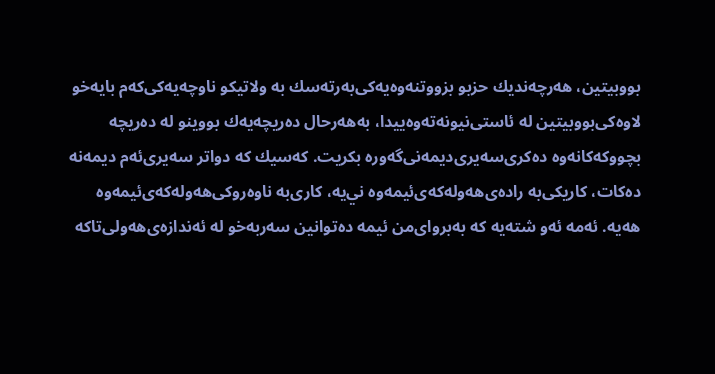بووبيتين، هه‌رچه‌نديك حزبو بزووتنه‌وه‌يه‌كى‌به‌رته‌سك به‌ ولاتيكو ناوچه‌يه‌كى‌كه‌م بايه‌خو لاوه‌كى‌بووبيتين له‌ ئاستى‌نيونه‌ته‌وه‌ييدا، به‌هه‌رحال‌ ده‌ريچه‌يه‌ك بووينو له‌ ده‌ريچه‌ بچووكه‌كانه‌وه‌ ده‌كرى‌سه‌يرى‌ديمه‌نى‌گه‌وره‌ بكريت. كه‌سيك كه‌ دواتر سه‌يرى‌ئه‌م ديمه‌نه‌ ده‌كات، كاريكى‌به‌ راده‌ى‌هه‌وله‌كه‌ى‌ئيمه‌وه‌ ني‌يه‌، كارى‌به‌ ناوه‌روكى‌هه‌وله‌كه‌ى‌ئيمه‌وه‌ هه‌يه‌. ئه‌مه‌ ئه‌و شته‌يه‌ كه‌ به‌برواى‌من ئيمه‌ ده‌توانين سه‌ربه‌خو له‌ ئه‌ندازه‌ى‌هه‌ولى‌تاكه‌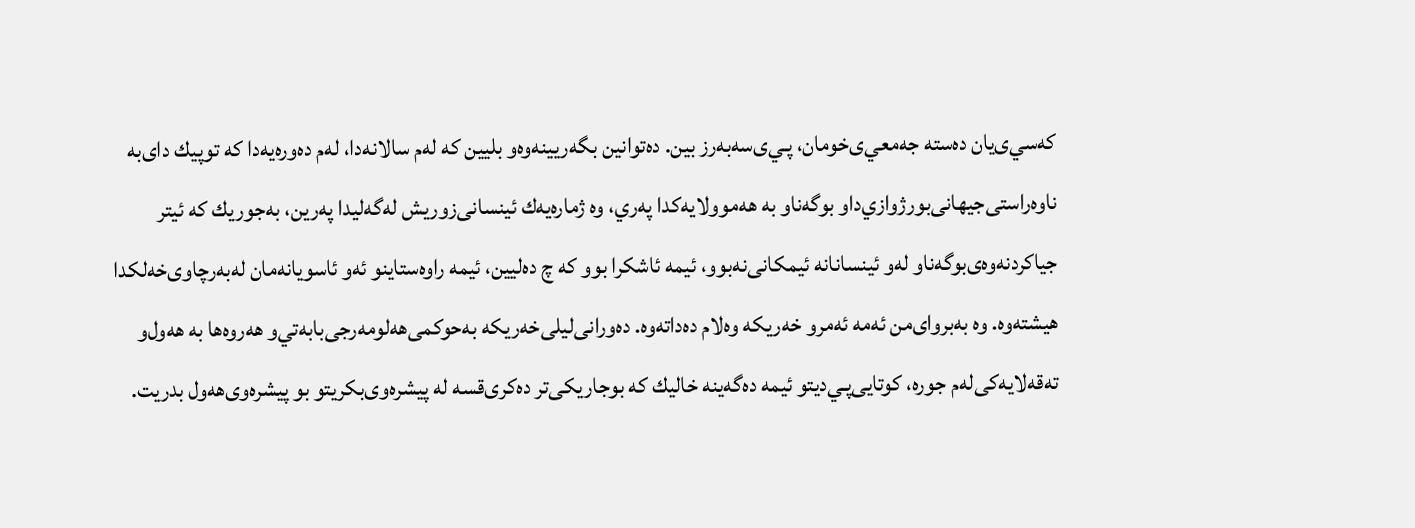كه‌سي‌ى‌يان ده‌سته‌ جه‌معي‌ى‌خومان، پـي‌ى‌سه‌به‌رز بين. ده‌توانين بگه‌ريينه‌وه‌و بليين كه‌ له‌م سالانه‌دا، له‌م ده‌وره‌يه‌دا كه‌ توپيك داى‌به‌ ناوه‌راستى‌جيهانى‌بورژوازي‌داو بوگه‌ناو به‌ هه‌موولايه‌كدا په‌ري‌، وه‌ ژماره‌يه‌ك ئينسانى‌زوريش له‌گه‌ليدا په‌رين، به‌جوريك كه‌ ئيتر جياكردنه‌وه‌ى‌بوگه‌ناو له‌و ئينسانانه‌ ئيمكانى‌نه‌بوو، ئيمه‌ ئاشكرا بوو كه‌ چ ده‌ليين، ئيمه‌ راوه‌ستاينو ئه‌و ئاسويانه‌مان له‌به‌رچاوى‌خه‌لكدا هيشته‌وه‌. وه‌ به‌برواى‌من ئه‌مه‌ ئه‌مرو خه‌ريكه‌ وه‌لام ده‌داته‌وه‌. ده‌ورانى‌ليلى‌خه‌ريكه‌ به‌حوكمى‌هه‌لومه‌رجى‌بابه‌تي‌و هه‌روه‌ها به‌ هه‌ول‌و ته‌قه‌لايه‌كى‌له‌م جوره‌، كوتايى‌پـي‌ديتو ئيمه‌ ده‌گه‌ينه‌ خاليك كه‌ بوجاريكى‌تر ده‌كرى‌قسه‌ له‌ پيشره‌وى‌بكريتو بو پيشره‌وى‌هه‌ول‌ بدريت.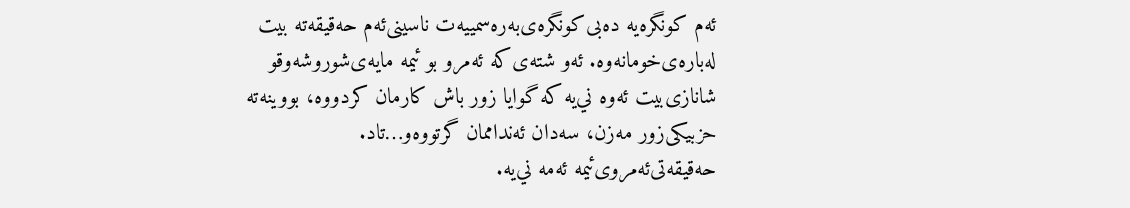ئه‌م كونگره‌يه‌ ده‌بى‌كونگره‌ى‌به‌ره‌سمييه‌ت ناسينى‌ئه‌م حه‌قيقه‌ته‌ بيت له‌باره‌ى‌خومانه‌وه‌. ئه‌و شته‌ى‌كه‌ ئه‌مرو بو ئيمه‌ مايه‌ى‌شوروشه‌وقو شانازى‌بيت ئه‌وه‌ ني‌يه‌ كه‌ گوايا زور باش كارمان كردووه‌، بووينه‌ته‌ حزبيكى‌زور مه‌زن، سه‌دان ئه‌نداممان گرتووه‌و…تاد. حه‌قيقه‌تى‌ئه‌مروى‌ئيمه‌ ئه‌مه‌ ني‌يه‌.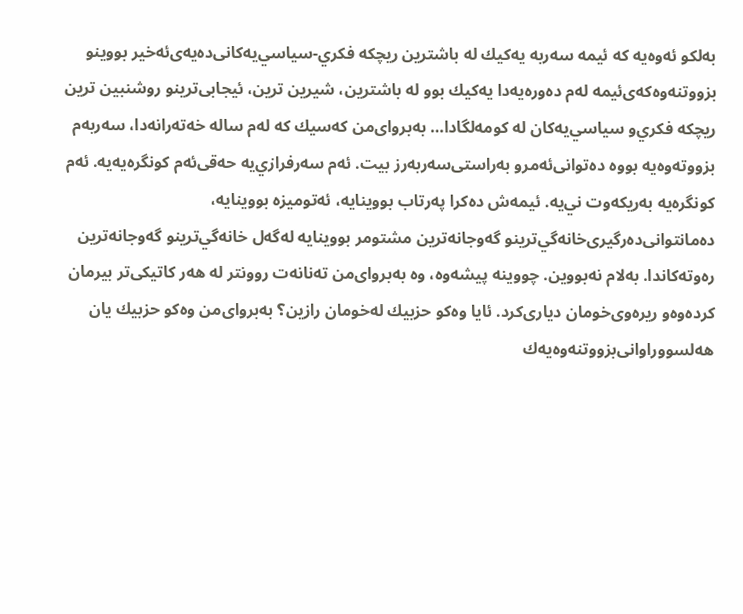به‌لكو ئه‌وه‌يه‌ كه‌ ئيمه‌ سه‌ربه‌ يه‌كيك له‌ باشترين ريچكه‌ فكري‌-سياسي‌يه‌كانى‌ده‌يه‌ى‌ئه‌خير بووينو بزووتنه‌وه‌كه‌ى‌ئيمه‌ له‌م ده‌وره‌يه‌دا يه‌كيك بوو له‌ باشترين، شيرين ترين، ئيجابى‌ترينو روشنبين ترين ريچكه‌ فكري‌و سياسي‌يه‌كان له‌ كومه‌لگادا… به‌برواى‌من كه‌سيك كه‌ له‌م ساله‌ خه‌ته‌رانه‌دا، سه‌ربه‌م بزووته‌وه‌يه‌ بووه‌ ده‌توانى‌ئه‌مرو به‌راستى‌سه‌ربه‌رز بيت. ئه‌م سه‌رفرازي‌يه‌ حه‌قى‌ئه‌م كونگره‌يه‌يه‌. ئه‌م كونگره‌يه‌ به‌ريكه‌وت ني‌يه‌. ئيمه‌ش ده‌كرا په‌رتاب بووينايه‌، ئه‌توميزه‌ بووينايه‌، ده‌مانتوانى‌ده‌رگيرى‌خانه‌گي‌ترينو گه‌وجانه‌ترين مشتومر بووينايه‌ له‌گه‌ل‌ خانه‌گي‌ترينو گه‌وجانه‌ترين ره‌وته‌كاندا. به‌لام نه‌بووين. چووينه‌ پيشه‌وه‌، وه‌ به‌برواى‌من ته‌نانه‌ت روونتر له‌ هه‌ر كاتيكى‌تر بيرمان كرده‌وه‌و ريره‌وى‌خومان ديارى‌كرد. ئايا وه‌كو حزبيك له‌خومان رازين؟ به‌برواى‌من وه‌كو حزبيك يان هه‌لسووراوانى‌بزووتنه‌وه‌يه‌ك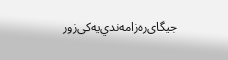جيگاى‌ره‌زامه‌ندي‌يه‌كى‌زور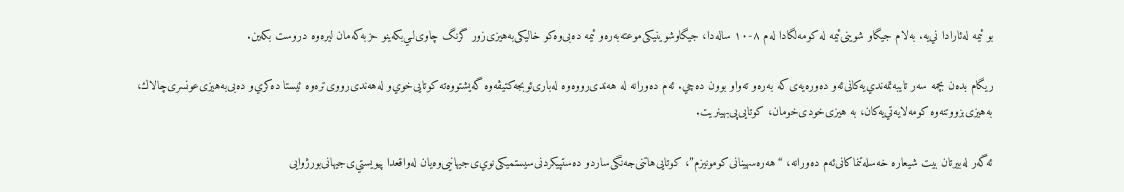بو ئيمه‌ له‌ئارادا ني‌يه‌. به‌لام جيگاو شوينى‌ئيمه‌ له‌ كومه‌لگادا له‌م ٨-١٠ ساله‌دا، جيگاوشوينيكى‌موعته‌به‌ره‌و ئيمه‌ ده‌بى‌وه‌كو خاليكى‌به‌هيزى‌زور گرنگ چاوى‌لـي‌بكه‌ينو حزبه‌كه‌مان ليره‌وه‌ دروست بكه‌ين.

ريگام بده‌ن بچمه‌ سه‌ر تايبه‌تمه‌ندي‌يه‌كانى‌ئه‌و ده‌وره‌يه‌ى‌كه‌ به‌ره‌و ته‌واو بوون ده‌چي‌. ئه‌م ده‌ورانه‌ له‌ هه‌ندى‌رووه‌وه‌ له‌بارى‌ئوبجه‌كتيڤه‌وه‌ گه‌يشتووه‌ته‌ كوتايى‌خوي‌و له‌هه‌ندى‌رووى‌تره‌وه‌ ئيستا ده‌كري‌و ده‌بى‌به‌هيزى‌عونسرى‌چالاك، به‌هيزى‌بزووتنه‌وه‌ كومه‌لايه‌تي‌يه‌كان، به‌ هيزى‌خودى‌خومان، كوتايى‌پى‌بهينريت.

ئه‌گه‌ر له‌بيرتان بيت شيعاره‌ خه‌سله‌تنماكانى‌ئه‌م ده‌ورانه‌، “هه‌ره‌سهينانى‌كومونيزم”، كوتايى‌هاتنى‌جه‌نگى‌ساردو ده‌ستپيكردنى‌سيستميكى‌نوي‌ى‌جيهانيى‌وه‌يان له‌واقعدا پيويستي‌ى‌جيهانى‌بورژوايى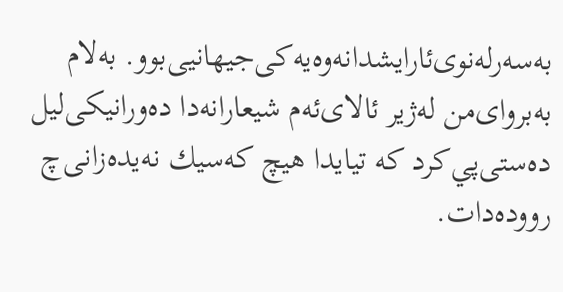به‌سه‌رله‌نوى‌ئارايشدانه‌وه‌يه‌كى‌جيهانيى‌بوو. به‌لام به‌برواى‌من له‌ژير ئالاى‌ئه‌م شيعارانه‌دا ده‌ورانيكى‌ليل‌ ده‌ستى‌پي‌كرد كه‌ تيايدا هيچ كه‌سيك نه‌يده‌زانى‌چ رووده‌دات.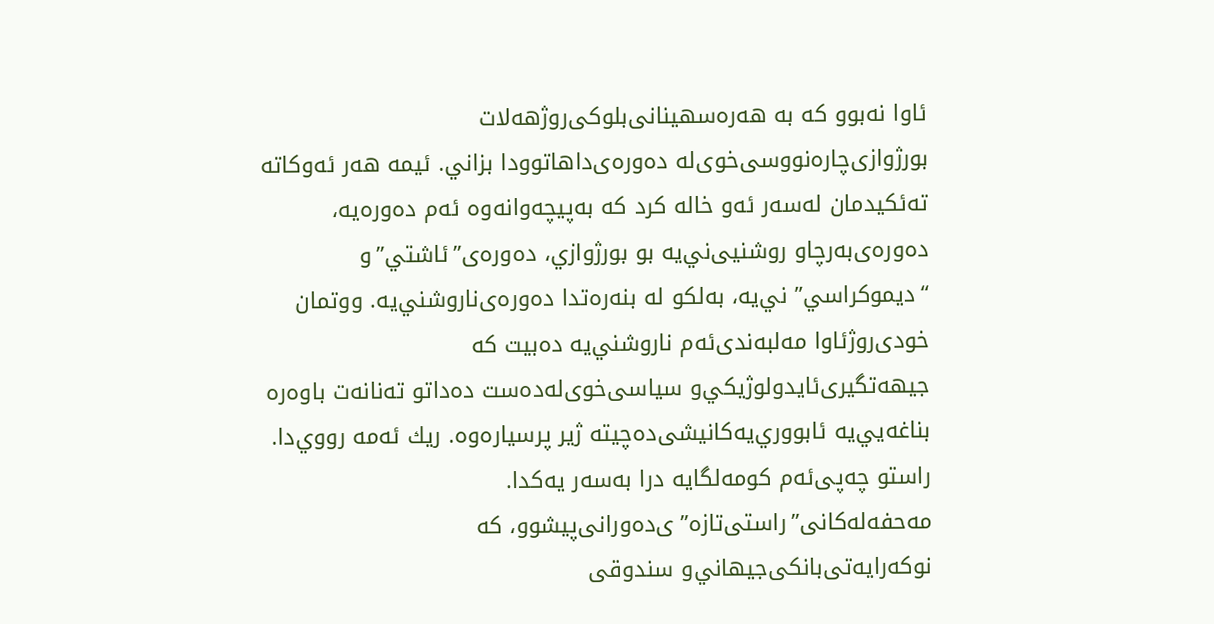ئاوا نه‌بوو كه‌ به‌ هه‌ره‌سهينانى‌بلوكى‌روژهه‌لات بورژوازى‌چاره‌نووسى‌خوى‌له‌ ده‌وره‌ى‌داهاتوودا بزاني‌. ئيمه‌ هه‌ر ئه‌وكاته‌ ته‌ئكيدمان له‌سه‌ر ئه‌و خاله‌ كرد كه‌ به‌پيچه‌وانه‌وه‌ ئه‌م ده‌وره‌يه‌، ده‌وره‌ى‌به‌رچاو روشنيى‌ني‌يه‌ بو بورژوازي‌، ده‌وره‌ى‌”ئاشتي‌”و “ديموكراسي‌” ني‌يه‌، به‌لكو له‌ بنه‌ره‌تدا ده‌وره‌ى‌ناروشني‌يه‌. ووتمان خودى‌روژئاوا مه‌لبه‌ندى‌ئه‌م ناروشني‌يه‌ ده‌بيت كه‌ جيهه‌تگيرى‌ئايدولوژيكي‌و سياسى‌خوى‌له‌ده‌ست ده‌داتو ته‌نانه‌ت باوه‌ره‌ بناغه‌يي‌يه‌ ئابووري‌يه‌كانيشى‌ده‌چيته‌ ژير پرسياره‌وه‌. ريك ئه‌مه‌ رووي‌دا. راستو چه‌پى‌ئه‌م كومه‌لگايه‌ درا به‌سه‌ر يه‌كدا. مه‌حفه‌له‌كانى‌”راستى‌تازه‌”ى‌ده‌ورانى‌پيشوو، كه‌ نوكه‌رايه‌تى‌بانكى‌جيهاني‌و سندوقى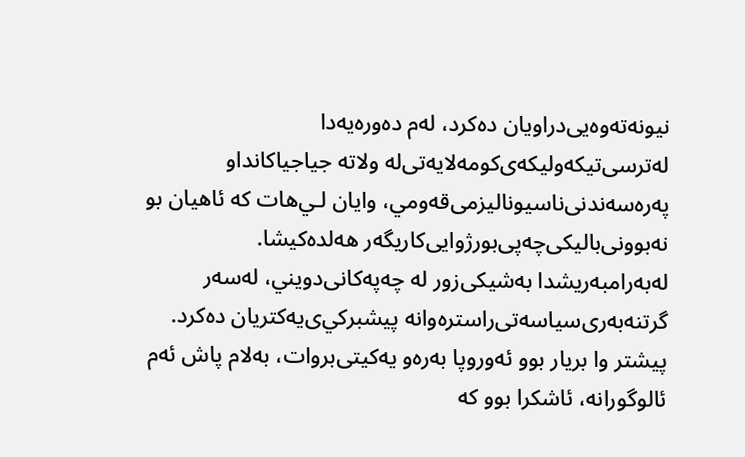نيونه‌ته‌وه‌يى‌دراويان ده‌كرد، له‌م ده‌وره‌يه‌دا له‌ترسى‌تيكه‌وليكه‌ى‌كومه‌لايه‌تى‌له‌ ولاته‌ جياجياكانداو په‌ره‌سه‌ندنى‌ناسيوناليزمى‌قه‌ومي‌، وايان لـي‌هات كه‌ ئاهيان بو نه‌بوونى‌باليكى‌چه‌پى‌بورژوايى‌كاريگه‌ر هه‌لده‌كيشا. له‌به‌رامبه‌ريشدا به‌شيكى‌زور له‌ چه‌په‌كانى‌دويني‌، له‌سه‌ر گرتنه‌به‌رى‌سياسه‌تى‌راستره‌وانه‌ پيشبركي‌ى‌يه‌كتريان ده‌كرد. پيشتر وا بريار بوو ئه‌وروپا به‌ره‌و يه‌كيتى‌بروات، به‌لام پاش ئه‌م ئالوگورانه‌، ئاشكرا بوو كه‌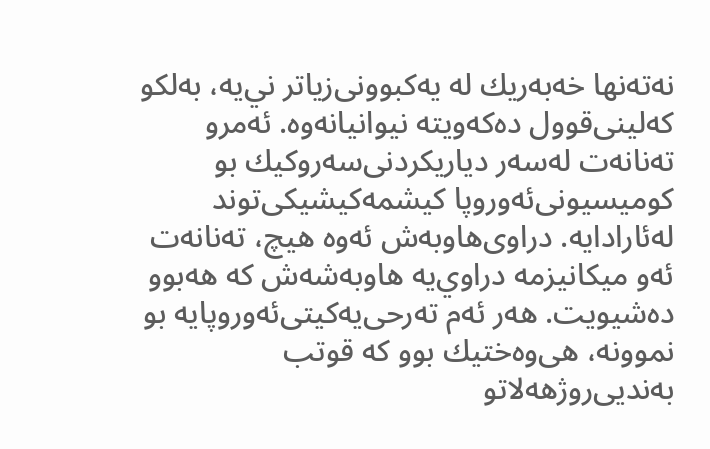نه‌ته‌نها خه‌به‌ريك له‌ يه‌كبوونى‌زياتر ني‌يه‌، به‌لكو كه‌لينى‌قوول‌ ده‌كه‌ويته‌ نيوانيانه‌وه‌. ئه‌مرو ته‌نانه‌ت له‌سه‌ر دياريكردنى‌سه‌روكيك بو كوميسيونى‌ئه‌وروپا كيشمه‌كيشيكى‌توند له‌ئارادايه‌. دراوى‌هاوبه‌ش ئه‌وه‌ هيچ، ته‌نانه‌ت ئه‌و ميكانيزمه‌ دراوي‌يه‌ هاوبه‌شه‌ش كه‌ هه‌بوو ده‌شيويت. هه‌ر ئه‌م ته‌رحى‌يه‌كيتى‌ئه‌وروپايه‌ بو نموونه‌، هى‌وه‌ختيك بوو كه‌ قوتب به‌نديى‌روژهه‌لاتو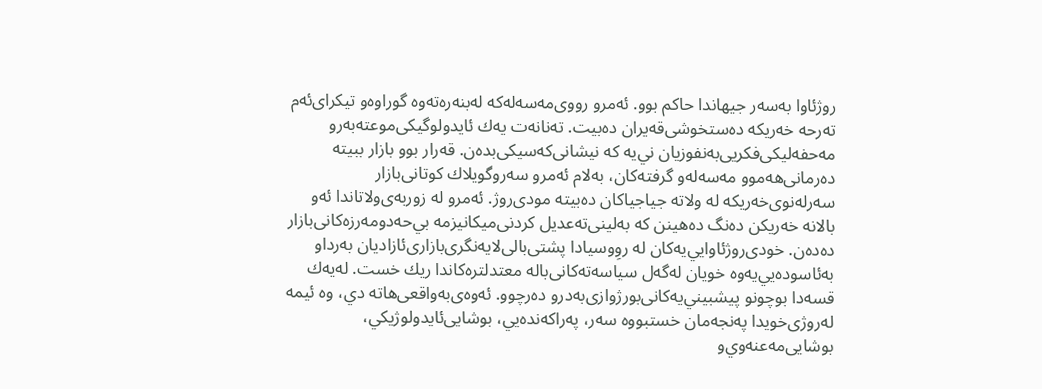روژئاوا به‌سه‌ر جيهاندا حاكم بوو. ئه‌مرو رووى‌مه‌سه‌له‌كه‌ له‌بنه‌ره‌ته‌وه‌ گوراوه‌و تيكراى‌ئه‌م ته‌رحه‌ خه‌ريكه‌ ده‌ستخوشى‌قه‌يران ده‌بيت. ته‌نانه‌ت يه‌ك ئايدولوگيكى‌موعته‌به‌رو مه‌حفه‌ليكى‌فكريى‌به‌نفوزيان ني‌يه‌ كه‌ نيشانى‌كه‌سيكى‌بده‌ن. قه‌رار بوو بازار ببيته‌ ده‌رمانى‌هه‌موو مه‌سه‌له‌و گرفته‌كان، به‌لام ئه‌مرو سه‌روگويلاك كوتانى‌بازار سه‌رله‌نوى‌خه‌ريكه‌ له‌ ولاته‌ جياجياكان ده‌بيته‌ مودى‌روژ. ئه‌مرو له‌ زوربه‌ى‌ولاتاندا ئه‌و بالانه‌ خه‌ريكن ده‌نگ ده‌هينن كه‌ به‌لينى‌ته‌عديل كردنى‌ميكانيزمه‌ بي‌حه‌دومه‌رزه‌كانى‌بازار ده‌ده‌ن. خودى‌روژئاوايي‌يه‌كان له‌ روِوسيادا پشتى‌بالى‌لايه‌نگرى‌بازارى‌ئازاديان به‌رداو به‌ئاسوده‌يي‌يه‌وه‌ خويان له‌گه‌ل‌ سياسه‌ته‌كانى‌باله‌ معتدلتره‌كاندا ريك خست. له‌يه‌ك قسه‌دا بوچونو پيشبيني‌يه‌كانى‌بورژوازى‌به‌درو ده‌رچوو. ئه‌وه‌ى‌به‌واقعى‌هاته‌ دي‌، وه‌ ئيمه‌ له‌روژى‌خويدا په‌نجه‌مان خستبووه‌ سه‌ر، په‌راكه‌نده‌يي‌، بوشايى‌ئايدولوژيكي‌، بوشايى‌مه‌عنه‌وي‌و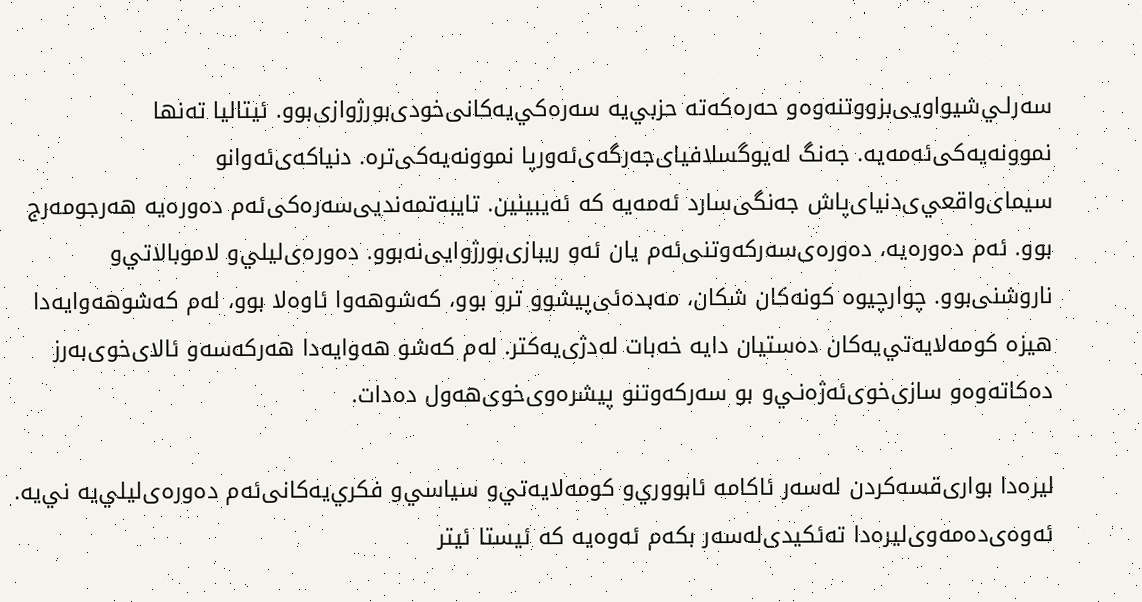سه‌رلـي‌شيواويى‌بزووتنه‌وه‌و حه‌ره‌كه‌ته‌ حزبي‌يه‌ سه‌ره‌كي‌يه‌كانى‌خودى‌بورژوازى‌بوو. ئيتاليا ته‌نها نموونه‌يه‌كى‌ئه‌مه‌يه‌. جه‌نگ له‌يوگسلافياى‌جه‌رگه‌ى‌ئه‌ورپا نموونه‌يه‌كى‌تره‌. دنياكه‌ى‌ئه‌وانو سيماى‌واقعي‌ى‌دنياى‌پاش جه‌نگى‌سارد ئه‌مه‌يه‌ كه‌ ئه‌يبينين. تايبه‌تمه‌نديى‌سه‌ره‌كى‌ئه‌م ده‌وره‌يه‌ هه‌رجومه‌رج بوو. ئه‌م ده‌وره‌يه‌، ده‌وره‌ى‌سه‌ركه‌وتنى‌ئه‌م يان ئه‌و ريبازى‌بورژوايى‌نه‌بوو. ده‌وره‌ى‌ليلي‌و لاموبالاتي‌و ناروشنى‌بوو. چوارچيوه‌ كونه‌كان شكان، مه‌بده‌ئى‌پيشوو ترو بوو، كه‌شوهه‌وا ئاوه‌لا بوو، له‌م كه‌شوهه‌وايه‌دا هيزه‌ كومه‌لايه‌تي‌يه‌كان ده‌ستيان دايه‌ خه‌بات له‌دژى‌يه‌كتر. له‌م كه‌شو هه‌وايه‌دا هه‌ركه‌سه‌و ئالاى‌خوى‌به‌رز ده‌كاته‌وه‌و سازى‌خوى‌ئه‌ژه‌نـي‌و بو سه‌ركه‌وتنو پيشره‌وى‌خوى‌هه‌ول‌ ده‌دات.

ليره‌دا بوارى‌قسه‌كردن له‌سه‌ر ئاكامه‌ ئابووري‌و كومه‌لايه‌تي‌و سياسي‌و فكري‌يه‌كانى‌ئه‌م ده‌وره‌ى‌ليلي‌يه‌ ني‌يه‌. ئه‌وه‌ى‌ده‌مه‌وى‌ليره‌دا ته‌ئكيدى‌له‌سه‌ر بكه‌م ئه‌وه‌يه‌ كه‌ ئيستا ئيتر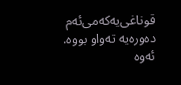قوناغى‌يه‌كه‌مى‌ئه‌م ده‌وره‌يه‌ ته‌واو بووه‌. ئه‌وه‌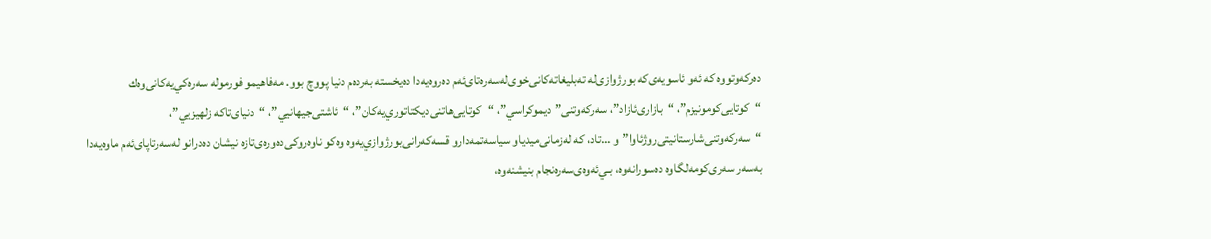ده‌ركه‌وتووه‌ كه‌ ئه‌و ئاسويه‌ى‌كه‌ بورژوازى‌له‌ ته‌بليغاته‌كانى‌خوى‌له‌سه‌ره‌تاى‌ئه‌م ده‌روه‌يه‌دا ده‌يخسته‌ به‌رده‌م دنيا پووچ بوو. مه‌فاهيمو فورموله‌ سه‌ره‌كي‌يه‌كانى‌وه‌ك “كوتايى‌كومونيزم”، “بازارى‌ئازاد”، سه‌ركه‌وتنى‌”ديموكراسي‌”، “كوتايى‌هاتنى‌ديكتاتوري‌يه‌كان”، “ئاشتى‌جيهانيي‌”، “دنياى‌تاكه‌ زلهيزيي‌”، “سه‌ركه‌وتنى‌شارستانيتى‌روژئاوا”و …تاد، كه‌ له‌زمانى‌ميدياو سياسه‌تمه‌دارو قسه‌كه‌رانى‌بورژوازي‌يه‌وه‌ وه‌كو ناوه‌روكى‌ده‌وره‌ى‌تازه‌ نيشان ده‌درانو له‌سه‌رتاپاى‌ئه‌م ماوه‌يه‌دا به‌سه‌ر سه‌رى‌كومه‌لگاوه‌ ده‌سورانه‌وه‌، بـي‌ئه‌وه‌ى‌سه‌ره‌نجام بنيشنه‌وه‌،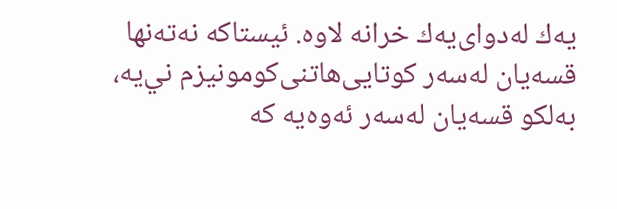يه‌ك له‌دواى‌يه‌ك خرانه‌ لاوه‌. ئيستاكه‌ نه‌ته‌نها قسه‌يان له‌سه‌ر كوتايى‌هاتنى‌كومونيزم ني‌يه‌، به‌لكو قسه‌يان له‌سه‌ر ئه‌وه‌يه‌ كه‌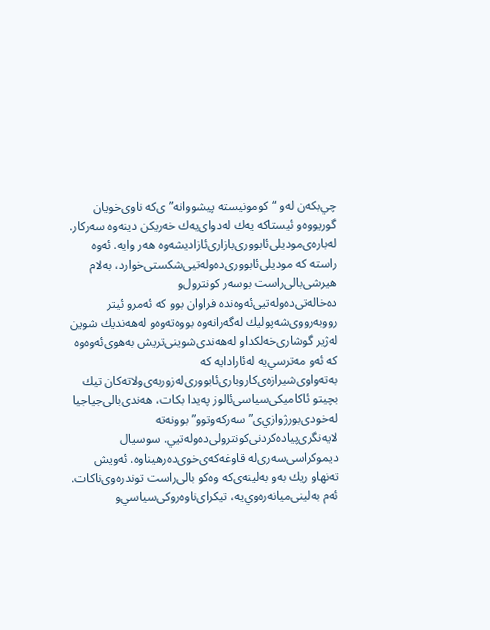چي‌بكه‌ن له‌و “كومونيسته‌ پيشووانه‌”ى‌كه‌ ناوى‌خويان گوريووه‌و ئيستاكه‌ يه‌ك له‌دواى‌يه‌ك خه‌ريكن دينه‌وه‌ سه‌ركار. له‌باره‌ى‌موديلى‌ئابوورى‌بازارى‌ئازاديشه‌وه‌ هه‌ر وايه‌. ئه‌وه‌ راسته‌ كه‌ موديلى‌ئابوورى‌ده‌وله‌تيى‌شكستى‌خوارد، به‌لام هيرشى‌بالى‌راست بوسه‌ر كونترول‌و ده‌خاله‌تى‌ده‌وله‌تيى‌ئه‌وه‌نده‌ فراوان بوو كه‌ ئه‌مرو ئيتر رووبه‌رووى‌شه‌پوليك له‌گه‌رانه‌وه‌ بووه‌ته‌وه‌و له‌هه‌نديك شوين له‌ژير گوشارى‌خه‌لكداو له‌هه‌ندى‌شوينى‌تريش به‌هوى‌ئه‌وه‌وه‌ كه‌ ئه‌و مه‌ترسي‌يه‌ له‌ئارادايه‌ كه‌ به‌ته‌واوى‌شيرازه‌ى‌كاروبارى‌ئابوورى‌له‌زوربه‌ى‌ولاته‌كان تيك بچيتو ئاكاميكى‌سياسى‌ئالوز په‌يدا بكات، هه‌ندى‌بالى‌جياجيا له‌خودى‌بورژوازي‌ى‌”سه‌ركه‌وتوو” بوونه‌ته‌ لايه‌نگرى‌پياده‌كردنى‌كونترولى‌ده‌وله‌تيي‌. سوسيال ديموكراسى‌سه‌رى‌له‌ قاوغه‌كه‌ى‌خوى‌ده‌رهيناوه‌. ئه‌ويش ته‌نهاو ريك به‌و به‌لينه‌ى‌كه‌ وه‌كو بالى‌راست توندره‌وى‌ناكات. ئه‌م به‌لينى‌ميانه‌ره‌وي‌يه‌، تيكراى‌ناوه‌روكى‌سياسي‌و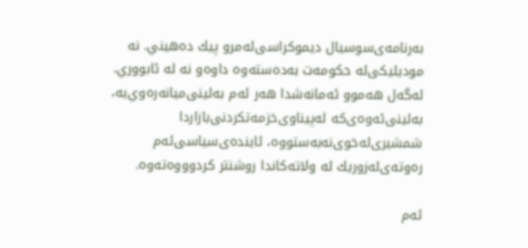به‌رنامه‌ى‌سوسيال ديموكراسى‌ئه‌مرو پيك ده‌هيني‌. نه‌ موديليكى‌له‌ حكومه‌ت به‌ده‌سته‌وه‌ داوه‌و نه‌ له‌ ئابووري‌. له‌گه‌ل‌ هه‌موو ئه‌مانه‌شدا هه‌ر ئه‌م به‌لينى‌ميانه‌ره‌وي‌يه‌، به‌لينى‌ئه‌وه‌ى‌كه‌ له‌پيناوى‌خزمه‌تكردنى‌بازاردا شمشيرى‌له‌خوى‌نه‌به‌ستووه‌، ئاينده‌ى‌سياسى‌ئه‌م ره‌وته‌ى‌له‌زوريك له‌ ولاته‌كاندا روشنتر كردوووه‌ته‌وه‌.

ئه‌م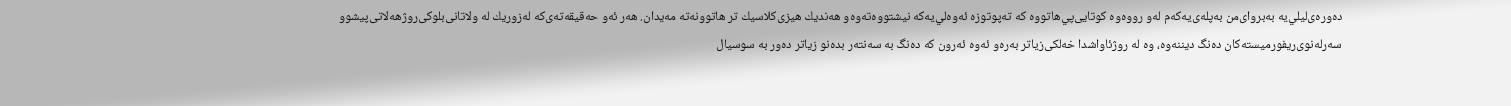ده‌وره‌ى‌ليلي‌يه‌ به‌برواى‌من به‌پله‌ى‌يه‌كه‌م له‌و رووه‌وه‌ كوتايى‌پي‌هاتووه‌ كه‌ ته‌پوتوزه‌ ئه‌وه‌لي‌يه‌كه‌ نيشتووه‌ته‌وه‌و هه‌نديك هيزى‌كلاسيك تر هاتوونه‌ته‌ مه‌يدان. هه‌ر ئه‌و حه‌قيقه‌ته‌ى‌كه‌ له‌زوريك له‌ ولاتانى‌بلوكى‌روژهه‌لاتى‌پيشوو سه‌رله‌نوى‌ريفورميسته‌كان ده‌نگ ديننه‌وه‌، وه‌ له‌ روژئاواشدا خه‌لكى‌زياتر به‌ره‌و ئه‌وه‌ ئه‌رون كه‌ ده‌نگ به‌ سه‌نته‌ر بده‌نو زياتر ده‌ور به‌ سوسيال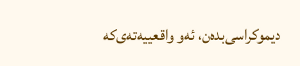ديموكراسى‌بده‌ن، ئه‌و واقعييه‌ته‌ى‌كه‌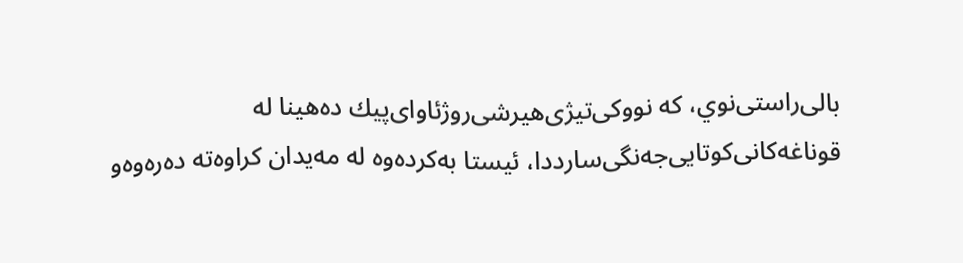بالى‌راستى‌نوي‌، كه‌ نووكى‌تيژى‌هيرشى‌روژئاواى‌پيك ده‌هينا له‌ قوناغه‌كانى‌كوتايى‌جه‌نگى‌سارددا، ئيستا به‌كرده‌وه‌ له‌ مه‌يدان كراوه‌ته‌ ده‌ره‌وه‌و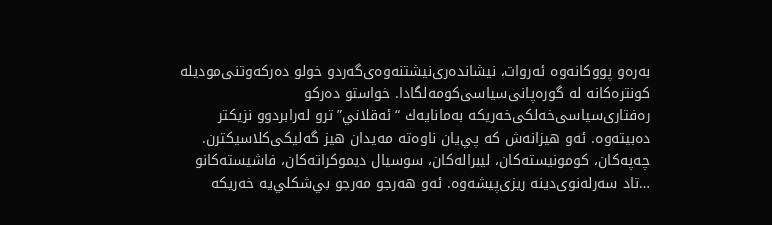به‌ره‌و پووكانه‌وه‌ ئه‌روات، نيشانده‌رى‌نيشتنه‌وه‌ى‌گه‌ردو خولو ده‌ركه‌وتنى‌موديله‌ كونتره‌كانه‌ له‌ گوره‌پانى‌سياسى‌كومه‌لگادا. خواستو ده‌ركو ره‌فتارى‌سياسى‌خه‌لكى‌خه‌ريكه‌ به‌مانايه‌ك “ئه‌قلاني‌”ترو له‌رابردوو نزيكتر ده‌بيته‌وه‌. ئه‌و هيزانه‌ش كه‌ پي‌يان ناوه‌ته‌ مه‌يدان هيز گه‌ليكى‌كلاسيكترن. چه‌په‌كان، كومونيسته‌كان، ليبراله‌كان، سوسيال ديموكراته‌كان، فاشيسته‌كانو …تاد سه‌رله‌نوى‌دينه‌ ريزى‌پيشه‌وه‌. ئه‌و هه‌رجو مه‌رجو بي‌شكلي‌يه‌ خه‌ريكه‌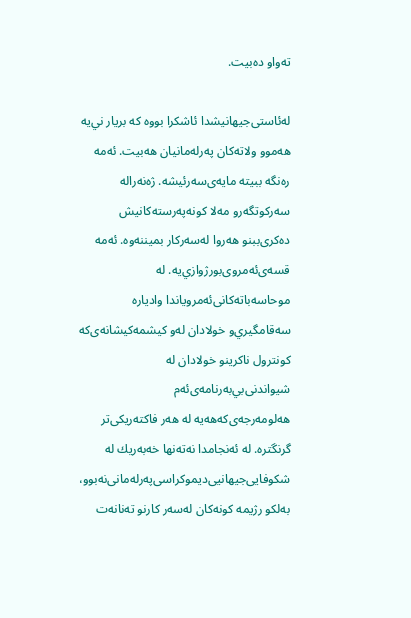ته‌واو ده‌بيت.

له‌ئاستى‌جيهانيشدا ئاشكرا بووه‌ كه‌ بريار ني‌يه‌ هه‌موو ولاته‌كان په‌رله‌مانيان هه‌بيت. ئه‌مه‌ ره‌نگه‌ ببيته‌ مايه‌ى‌سه‌رئيشه‌. ژه‌نه‌راله‌ سه‌ركوتگه‌رو مه‌لا كونه‌په‌رسته‌كانيش ده‌كرى‌ببنو هه‌روا له‌سه‌ركار بميننه‌وه‌. ئه‌مه‌ قسه‌ى‌ئه‌مروى‌بورژوازي‌يه‌. له‌ موحاسه‌باته‌كانى‌ئه‌مروياندا وادياره‌ سه‌قامگيري‌و خولادان له‌و كيشمه‌كيشانه‌ى‌كه‌ كونترول‌ ناكرينو خولادان له‌ شيواندنى‌بي‌به‌رنامه‌ى‌ئه‌م هه‌لومه‌رجه‌ى‌كه‌هه‌يه‌ له‌ هه‌ر فاكته‌ريكى‌تر گرنگتره‌. له‌ ئه‌نجامدا نه‌ته‌نها خه‌به‌ريك له‌ شكوفايى‌جيهانيى‌ديموكراسى‌په‌رله‌مانى‌نه‌بوو، به‌لكو رژيمه‌ كونه‌كان له‌سه‌ر كارنو ته‌نانه‌ت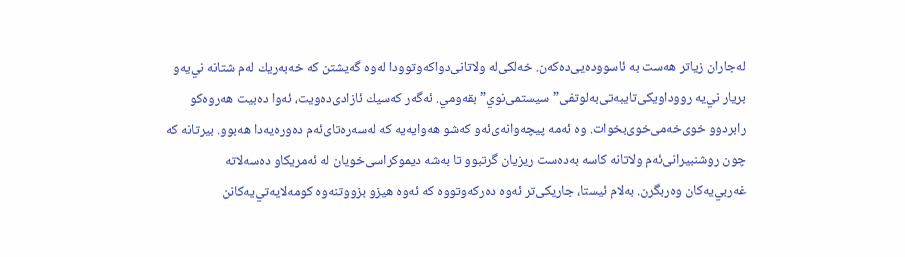له‌جاران زياتر هه‌ست به‌ ئاسووده‌يى‌ده‌كه‌ن. خه‌لكى‌له‌ ولاتانى‌دواكه‌وتوودا له‌وه‌ گه‌يشتن كه‌ خه‌به‌ريك له‌م شتانه‌ ني‌يه‌و بريار ني‌يه‌ رووداويكى‌تايبه‌تى‌به‌لوتفى‌”سيستمى‌نوي‌” بقه‌ومي‌. ئه‌گه‌ر كه‌سيك ئازادى‌ده‌ويت، ئه‌وا ده‌بيت هه‌روه‌كو رابردوو خوى‌خه‌مى‌خوى‌بخوات. وه‌ ئه‌مه‌ پيچه‌وانه‌ى‌ئه‌و كه‌شو هه‌وايه‌يه‌ كه‌ له‌سه‌ره‌تاى‌ئه‌م ده‌وره‌يه‌دا هه‌بوو. بيرتانه‌ كه‌ چون روشنبيرانى‌ئه‌م ولاتانه‌ كاسه‌ به‌ده‌ست ريزيان گرتبوو تا به‌شه‌ ديموكراسى‌خويان له‌ ئه‌مريكاو ده‌سه‌لاته‌ غه‌ربي‌يه‌كان وه‌ربگرن. به‌لام ئيستا، جاريكى‌تر ئه‌وه‌ ده‌ركه‌وتووه‌ كه‌ ئه‌وه‌ هيزو بزووتنه‌وه‌ كومه‌لايه‌تي‌يه‌كانن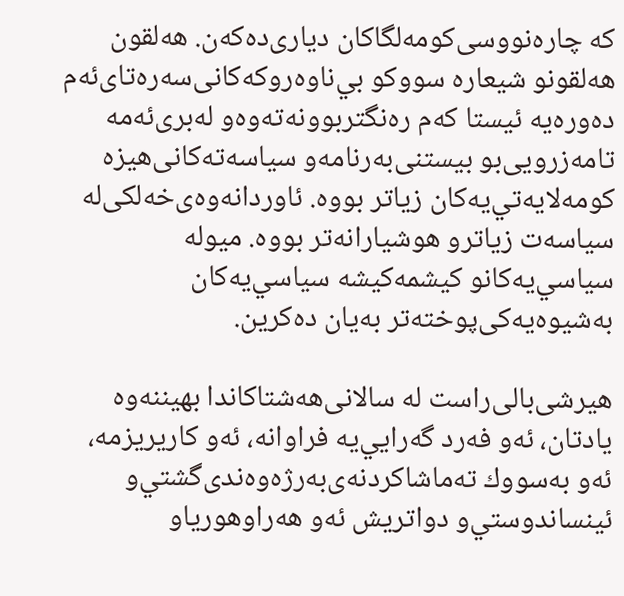كه‌ چاره‌نووسى‌كومه‌لگاكان ديارى‌ده‌كه‌ن. هه‌لقون هه‌لقونو شيعاره‌ سووكو بي‌ناوه‌روكه‌كانى‌سه‌ره‌تاى‌ئه‌م ده‌وره‌يه‌ ئيستا كه‌م ره‌نگتربوونه‌ته‌وه‌و له‌برى‌ئه‌مه‌ تامه‌زرويى‌بو بيستنى‌به‌رنامه‌و سياسه‌ته‌كانى‌هيزه‌ كومه‌لايه‌تي‌يه‌كان زياتر بووه‌. ئاوردانه‌وه‌ى‌خه‌لكى‌له‌ سياسه‌ت زياترو هوشيارانه‌تر بووه‌. ميوله‌ سياسي‌يه‌كانو كيشمه‌كيشه‌ سياسي‌يه‌كان به‌شيوه‌يه‌كى‌پوخته‌تر به‌يان ده‌كرين.

هيرشى‌بالى‌راست له‌ سالانى‌هه‌شتاكاندا بهيننه‌وه‌ يادتان، ئه‌و فه‌رد گه‌رايي‌يه‌ فراوانه‌، ئه‌و كاريريزمه‌، ئه‌و به‌سووك ته‌ماشاكردنه‌ى‌به‌رژه‌وه‌ندى‌گشتي‌و ئينساندوستي‌و دواتريش ئه‌و هه‌راوهورياو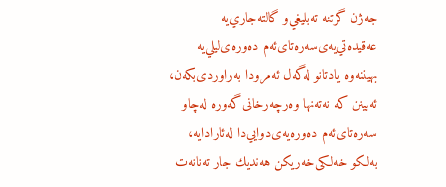جه‌ژن گرتنه‌ ته‌بليغي‌و گالته‌جاري‌يه‌ عه‌قيده‌تي‌يه‌ى‌سه‌ره‌تاى‌ئه‌م ده‌وره‌ى‌ليلي‌يه‌ بهيننه‌وه‌ يادتانو له‌گه‌ل‌ ئه‌مرودا به‌راوردى‌بكه‌ن، ئه‌بينن كه‌ نه‌ته‌نها وه‌رچه‌رخانى‌گه‌وره‌ له‌چاو سه‌ره‌تاى‌ئه‌م ده‌وره‌يه‌ى‌دوايي‌دا له‌ئارادايه‌، به‌لكو خه‌لكى‌خه‌ريكن هه‌نديك جار ته‌نانه‌ت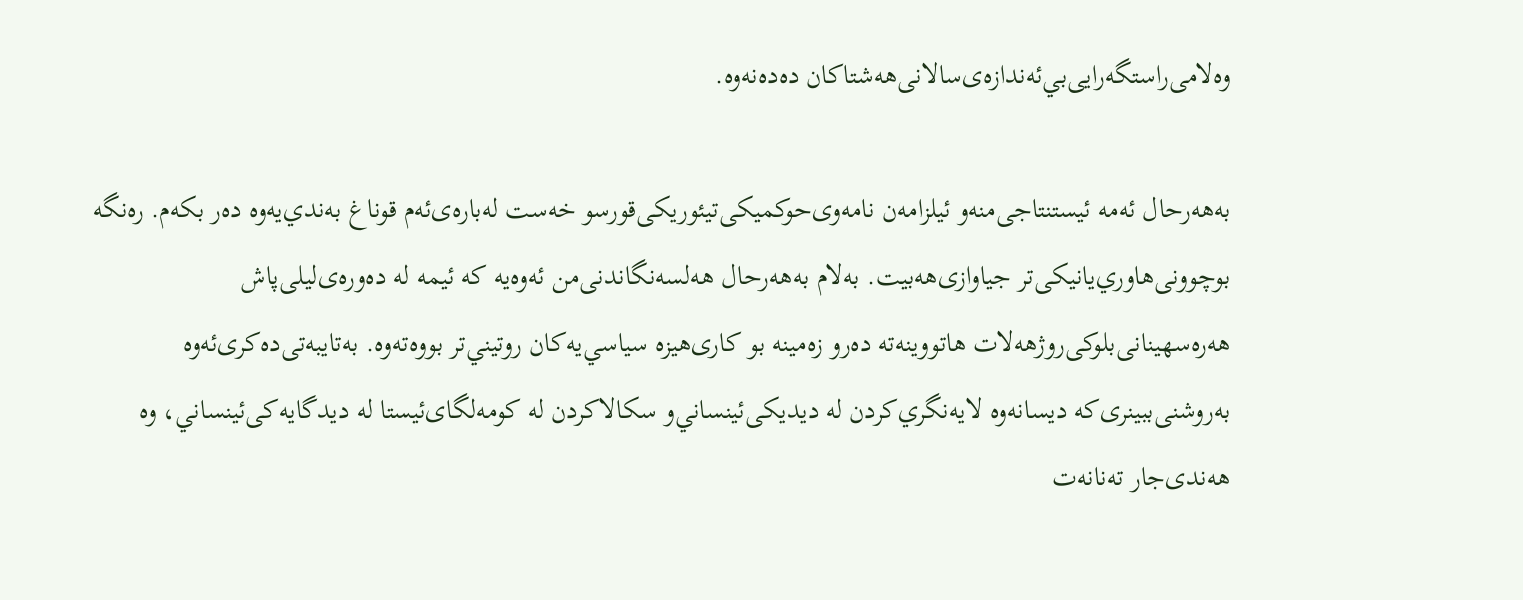وه‌لامى‌راستگه‌رايى‌بي‌ئه‌ندازه‌ى‌سالانى‌هه‌شتاكان ده‌ده‌نه‌وه‌.

به‌هه‌رحال‌ ئه‌مه‌ ئيستنتاجى‌منه‌و ئيلزامه‌ن نامه‌وى‌حوكميكى‌تيئوريكى‌قورسو خه‌ست له‌باره‌ى‌ئه‌م قوناغ به‌ندي‌يه‌وه‌ ده‌ر بكه‌م. ره‌نگه‌ بوچوونى‌هاوري‌يانيكى‌تر جياوازى‌هه‌بيت. به‌لام به‌هه‌رحال‌ هه‌لسه‌نگاندنى‌من ئه‌وه‌يه‌ كه‌ ئيمه‌ له‌ ده‌وره‌ى‌ليلى‌پاش هه‌ره‌سهينانى‌بلوكى‌روژهه‌لات هاتووينه‌ته‌ ده‌رو زه‌مينه‌ بو كارى‌هيزه‌ سياسي‌يه‌كان روتيني‌تر بووه‌ته‌وه‌. به‌تايبه‌تى‌ده‌كرى‌ئه‌وه‌ به‌روشنى‌ببينرى‌كه‌ ديسانه‌وه‌ لايه‌نگري‌كردن له‌ ديديكى‌ئينساني‌و سكالاكردن له‌ كومه‌لگاى‌ئيستا له‌ ديدگايه‌كى‌ئينساني‌، وه‌ هه‌ندى‌جار ته‌نانه‌ت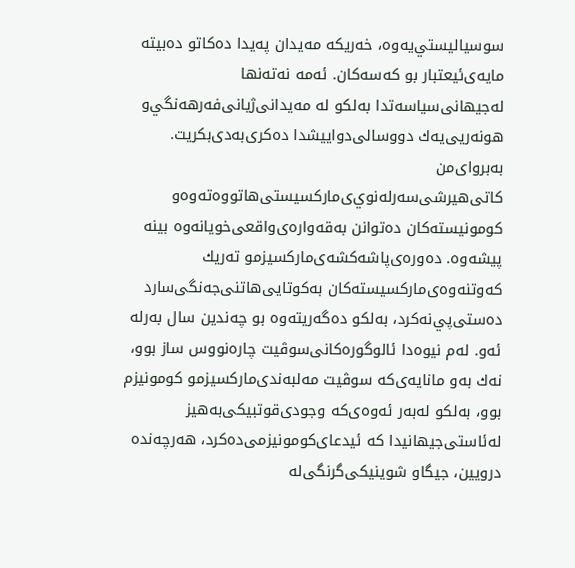سوسياليستي‌يه‌وه‌، خه‌ريكه‌ مه‌يدان په‌يدا ده‌كاتو ده‌بيته‌ مايه‌ى‌ئيعتبار بو كه‌سه‌كان. ئه‌مه‌ نه‌ته‌نها له‌جيهانى‌سياسه‌تدا به‌لكو له‌ مه‌يدانى‌ژيانى‌فه‌رهه‌نگي‌و هونه‌ريى‌يه‌ك دووسالى‌دواييشدا ده‌كرى‌به‌دى‌بكريت. به‌برواى‌من كاتى‌هيرشى‌سه‌رله‌نوي‌ى‌ماركسيستى‌هاتووه‌ته‌وه‌و كومونيسته‌كان ده‌توانن به‌قه‌واره‌ى‌واقعى‌خويانه‌وه‌ بينه‌ پيشه‌وه‌. ده‌وره‌ى‌پاشه‌كشه‌ى‌ماركسيزمو ته‌ريك كه‌وتنه‌وه‌ى‌ماركسيسته‌كان به‌كوتايى‌هاتنى‌جه‌نگى‌سارد ده‌ستى‌پي‌نه‌كرد، به‌لكو ده‌گه‌ريته‌وه‌ بو چه‌ندين سال‌ به‌رله‌ ئه‌و. له‌م نيوه‌دا ئالوگوره‌كانى‌سوڤيت چاره‌نووس ساز بوو، نه‌ك به‌و مانايه‌ى‌كه‌ سوڤيت مه‌لبه‌ندى‌ماركسيزمو كومونيزم بوو، به‌لكو له‌به‌ر ئه‌وه‌ى‌كه‌ وجودى‌قوتبيكى‌به‌هيز له‌ئاستى‌جيهانيدا كه‌ ئيدعاى‌كومونيزمى‌ده‌كرد، هه‌رچه‌نده‌ درويين، جيگاو شوينيكى‌گرنگى‌له‌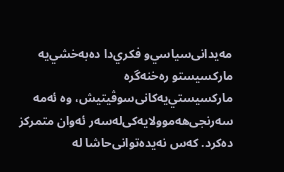مه‌يدانى‌سياسي‌و فكري‌دا ده‌به‌خشي‌يه‌ ماركسيستو ره‌خنه‌گره‌ ماركسيستي‌يه‌كانى‌سوڤيتيش، وه‌ ئه‌مه‌ سه‌رنجى‌هه‌موولايه‌كى‌له‌سه‌ر ئه‌وان متمركز ده‌كرد. كه‌س نه‌يده‌توانى‌حاشا له‌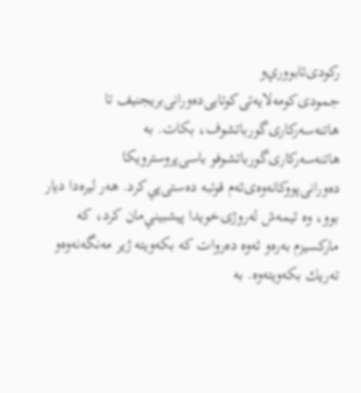ركودى‌ئابووري‌و جمودى‌كومه‌لايه‌تى‌كوتايى‌ده‌ورانى‌بريجنيف تا هاتنه‌سه‌ركارى‌گورباتشوف، بكات. به‌ هاتنه‌سه‌ركارى‌گورباتشوفو باسى‌پروسترويكا ده‌ورانى‌پووكانه‌وه‌ى‌ئه‌م قوتبه‌ ده‌ستى‌پي‌كرد. هه‌ر ليره‌دا ديار بوو، وه‌ ئيمه‌ش له‌روژى‌خويدا پيشبيني‌مان كرد، كه‌ ماركسيزم به‌ره‌و ئه‌وه‌ ده‌روات كه‌ بكه‌ويته‌ ژير مه‌نگه‌نه‌وه‌و ته‌ريك بكه‌ويته‌وه‌. به‌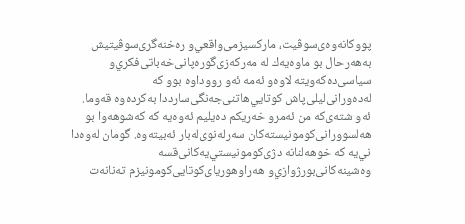پووكانه‌وه‌ى‌سوڤيت، ماركسيزمى‌واقعي‌و ره‌خنه‌گرى‌سوڤيتيش به‌هه‌رحال‌ بو ماوه‌يه‌ك له‌ مه‌ركه‌زى‌گوره‌پانى‌خه‌باتى‌فكري‌و سياسى‌ده‌كه‌ويته‌ لاوه‌و ئه‌مه‌ ئه‌و رووداوه‌ بوو كه‌ له‌ده‌ورانى‌ليلى‌پاش كوتايي‌هاتنى‌جه‌نگى‌سارددا به‌كرده‌وه‌ قه‌وما. ئه‌و شته‌ى‌كه‌ من ئه‌مرو خه‌ريكم ده‌يليم ئه‌وه‌يه‌ كه‌ كه‌شوهه‌وا بو هه‌لسوورانى‌كومونيسته‌كان سه‌رله‌نوى‌له‌بار ئه‌بيته‌وه‌. گومان له‌وه‌دا ني‌يه‌ كه‌ خوهه‌لنانه‌ دژى‌كومونيستي‌يه‌كانى‌قسه‌ وه‌شينه‌كانى‌بورژوازي‌و هه‌راوهورياى‌كوتايى‌كومونيزم ته‌نانه‌ت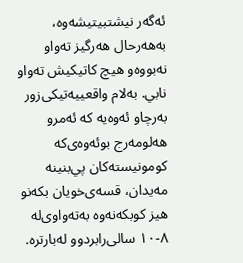ئه‌گه‌ر نيشتبيتيشه‌وه‌، به‌هه‌رحال‌ هه‌رگيز ته‌واو نه‌بووه‌و هيچ كاتيكيش ته‌واو نابي‌. به‌لام واقعييه‌تيكى‌زور به‌رچاو ئه‌وه‌يه‌ كه‌ ئه‌مرو هه‌لومه‌رج بوئه‌وه‌ى‌كه‌ كومونيسته‌كان پي‌بنينه‌ مه‌يدان، قسه‌ى‌خويان بكه‌نو هيز كوبكه‌نه‌وه‌ به‌ته‌واوى‌له‌ ٨-١٠ سالى‌رابردوو له‌بارتره‌.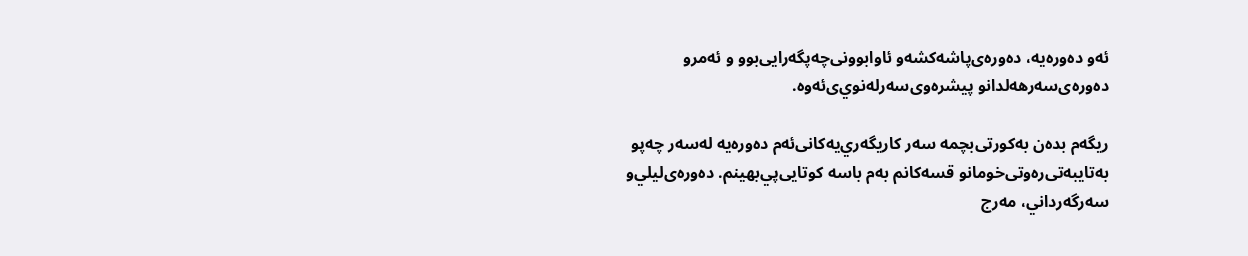ئه‌و ده‌وره‌يه‌، ده‌وره‌ى‌پاشه‌كشه‌و ئاوابوونى‌چه‌پگه‌رايى‌بوو و ئه‌مرو ده‌وره‌ى‌سه‌رهه‌لدانو پيشره‌وى‌سه‌رله‌نوي‌ى‌ئه‌وه‌.

ريگه‌م بده‌ن به‌كورتى‌بچمه‌ سه‌ر كاريگه‌ري‌يه‌كانى‌ئه‌م ده‌وره‌يه‌ له‌سه‌ر چه‌پو به‌تايبه‌تى‌ره‌وتى‌خومانو قسه‌كانم به‌م باسه‌ كوتايى‌پي‌بهينم. ده‌وره‌ى‌ليلي‌و سه‌رگه‌رداني‌، مه‌رج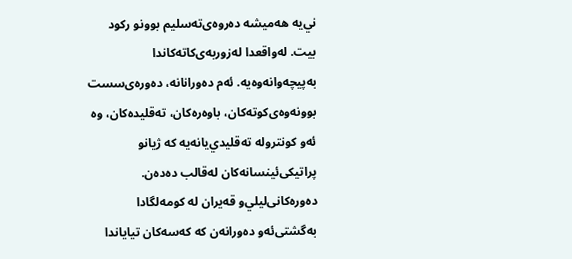ني‌يه‌ هه‌ميشه‌ ده‌روه‌ى‌ته‌سليم بوونو ركود بيت. له‌واقعدا له‌زوربه‌ى‌كاته‌كاندا به‌پيچه‌وانه‌وه‌يه‌. ئه‌م ده‌ورانانه‌، ده‌وره‌ى‌سست بوونه‌وه‌ى‌كوته‌كان، باوه‌ره‌كان، ته‌قليده‌كان، وه‌ ئه‌و كونتروله‌ ته‌قليدي‌يانه‌يه‌ كه‌ ژيانو پراتيكى‌ئينسانه‌كان له‌قالب ده‌ده‌ن. ده‌وره‌كانى‌ليلي‌و قه‌يران له‌ كومه‌لگادا به‌گشتى‌ئه‌و ده‌ورانه‌ن كه‌ كه‌سه‌كان تياياندا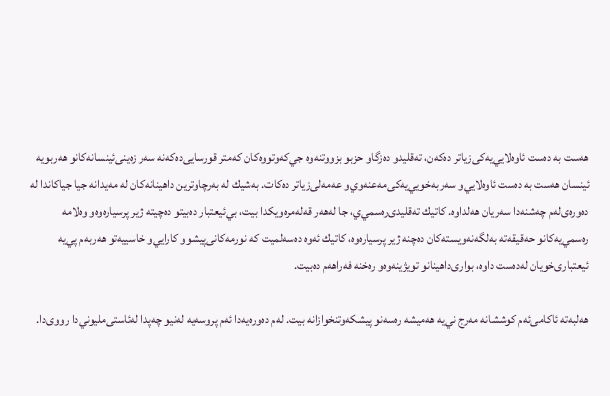هه‌ست به‌ ده‌ست ئاوه‌لايي‌يه‌كى‌زياتر ده‌كه‌ن، ته‌قليدو ده‌زگاو حزبو بزووتنه‌وه‌ جي‌كه‌وتووه‌كان كه‌متر قورسايى‌ده‌كه‌نه‌ سه‌ر زه‌ينى‌ئينسانه‌كانو هه‌ربويه‌ ئينسان هه‌ست به‌ ده‌ست ئاوه‌لايي‌و سه‌ربه‌خويي‌يه‌كى‌مه‌عنه‌وي‌و عه‌مه‌لى‌زياتر ده‌كات. به‌شيك له‌ به‌رچاوترين داهينانه‌كان له‌ مه‌يدانه‌ جيا جياكاندا له‌ ده‌وره‌ى‌له‌م چه‌شنه‌دا سه‌ريان هه‌لداوه‌. كاتيك ته‌قليدى‌ره‌سمي‌ي‌، جا له‌هه‌ر قه‌له‌مره‌ويكدا بيت، بي‌ئيعتبار ده‌بيتو ده‌چيته‌ ژير پرسياره‌وه‌و وه‌لامه‌ ره‌سمي‌يه‌كانو حه‌قيقه‌ته‌ به‌لگه‌نه‌ويسته‌كان ده‌چنه‌ ژير پرسياره‌وه‌، كاتيك ئه‌وه‌ ده‌سه‌لميت كه‌ نورمه‌كانى‌پيشوو كارايي‌و خاسييه‌تو هه‌ربه‌م پي‌يه‌ ئيعتبارى‌خويان له‌ده‌ست داوه‌، بوارى‌داهينانو تويژينه‌وه‌و ره‌خنه‌ فه‌راهه‌م ده‌بيت.

هه‌لبه‌ته‌ ئاكامى‌ئه‌م كوششانه‌ مه‌رج ني‌يه‌ هه‌ميشه‌ ره‌سه‌نو پيشكه‌وتنخوازانه‌ بيت. له‌م ده‌وره‌يه‌دا ئه‌م پروسه‌يه‌ له‌نيو چه‌پدا له‌ئاستى‌مليوني‌دا رووى‌دا.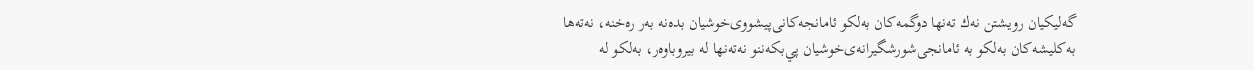گه‌ليكيان رويشتن نه‌ك ته‌نها دوگمه‌كان به‌لكو ئامانجه‌كانى‌پيشووى‌خوشيان بده‌نه‌ به‌ر ره‌خنه‌، نه‌ته‌ها به‌كليشه‌كان به‌لكو به‌ ئامانجى‌شورشگيرانه‌ى‌خوشيان پي‌بكه‌ننو نه‌ته‌نها له‌ بيروباوه‌ر، به‌لكو له‌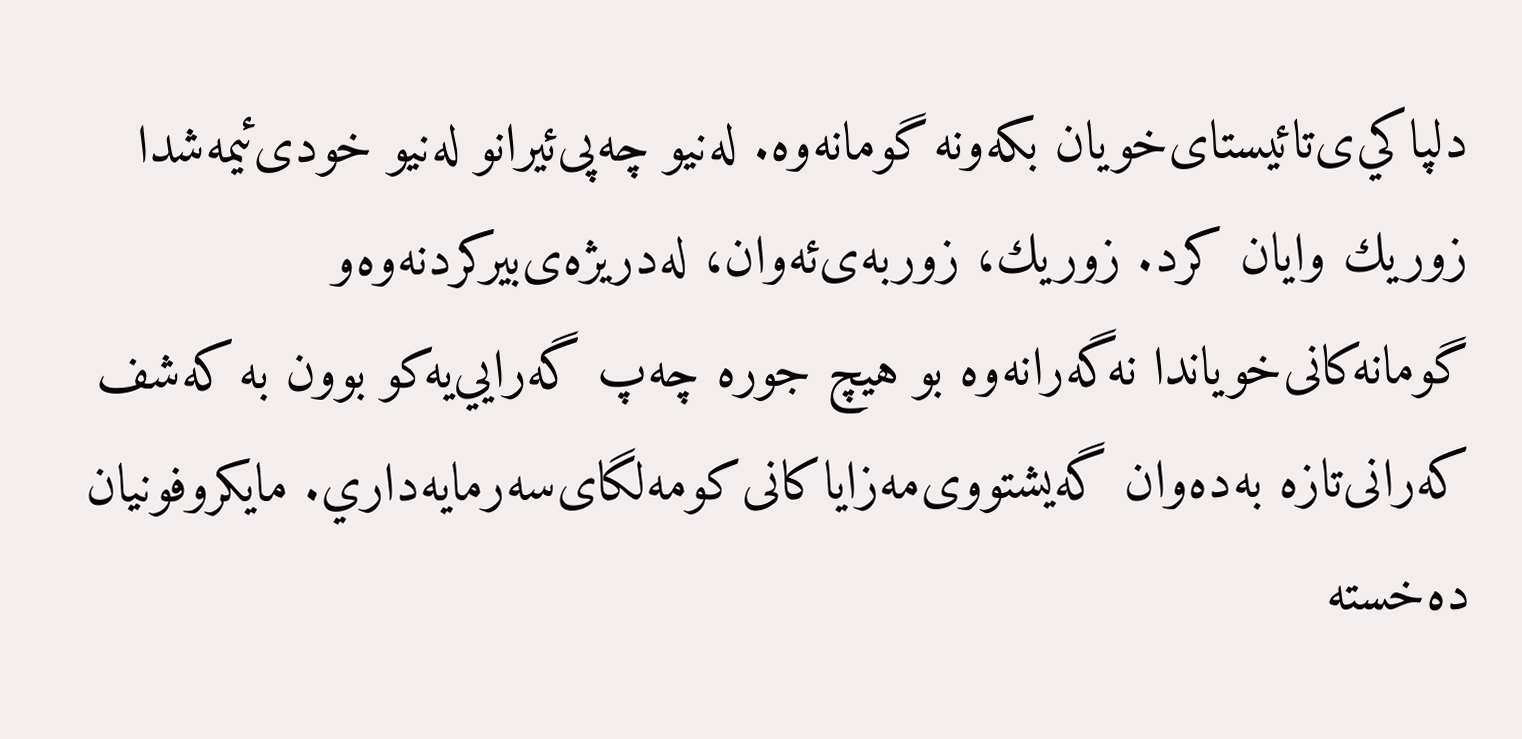دلپاكي‌ى‌تائيستاى‌خويان بكه‌ونه‌ گومانه‌وه‌. له‌نيو چه‌پى‌ئيرانو له‌نيو خودى‌ئيمه‌شدا زوريك وايان كرد. زوريك، زوربه‌ى‌ئه‌وان، له‌دريژه‌ى‌بيركردنه‌وه‌و گومانه‌كانى‌خوياندا نه‌گه‌رانه‌وه‌ بو هيچ جوره‌ چه‌پ گه‌رايي‌يه‌كو بوون به‌ كه‌شف كه‌رانى‌تازه‌ به‌ده‌وان گه‌يشتووى‌مه‌زاياكانى‌كومه‌لگاى‌سه‌رمايه‌داري‌. مايكروفونيان ده‌خسته‌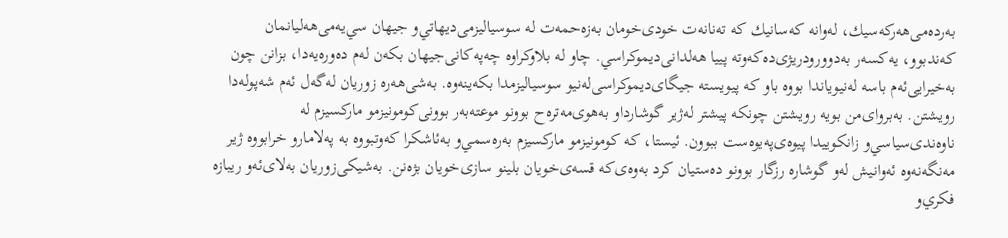به‌رده‌مى‌هه‌ركه‌سيك، له‌وانه‌ كه‌سانيك كه‌ ته‌نانه‌ت خودى‌خومان به‌زه‌حمه‌ت له‌ سوسياليزمى‌ديهاتي‌و جيهان سي‌يه‌مى‌هه‌ليانمان كه‌ندبوو، يه‌كسه‌ر به‌دوورودريژى‌ده‌كه‌وته‌ پييا هه‌لدانى‌ديموكراسي‌. چاو له‌ بلاوكراوه‌ چه‌په‌كانى‌جيهان بكه‌ن له‌م ده‌وره‌يه‌دا، بزانن چون به‌خيرايى‌ئه‌م باسه‌ له‌نيوياندا بووه‌ باو كه‌ پيويسته‌ جيگاى‌ديموكراسى‌له‌نيو سوسياليزمدا بكه‌ينه‌وه‌. به‌شى‌هه‌ره‌ زوريان له‌گه‌ل‌ ئه‌م شه‌پوله‌دا رويشتن. به‌برواى‌من بويه‌ رويشتن چونكه‌ پيشتر له‌ژير گوشارداو به‌هوى‌مه‌تره‌ح بوونو موعته‌به‌ر بوونى‌كومونيزمو ماركسيزم له‌ ناوه‌ندى‌سياسي‌و زانكوييدا پيوه‌ى‌په‌يوه‌ست ببوون. ئيستا، كه‌ كومونيزمو ماركسيزم به‌ره‌سمي‌و به‌ئاشكرا كه‌وتبووه‌ به‌ په‌لامارو خرابووه‌ ژير مه‌نگه‌نه‌وه‌ ئه‌وانيش له‌و گوشاره‌ رزگار بوونو ده‌ستيان كرد به‌وه‌ى‌كه‌ قسه‌ى‌خويان بلينو سازى‌خويان بژه‌نن. به‌شيكى‌زوريان به‌لاى‌ئه‌و ريبازه‌ فكري‌و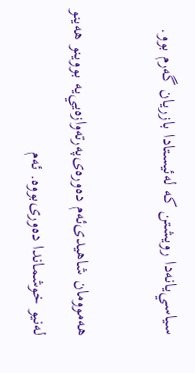سياسي‌يانه‌دا رويشتن كه‌ له‌ئيستادا بازريان گه‌رم بوو.

هه‌موومان شاهيدى‌ئه‌م ده‌وره‌ى‌په‌رته‌وازه‌يي‌يه‌ بووينو هه‌ينو له‌نيو خوشماندا ده‌ورى‌بووه‌. ئه‌م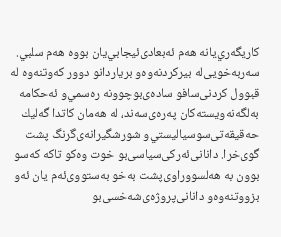كاريگه‌ري‌يانه‌ هه‌م ئه‌بعادى‌ئيجابي‌يان بووه‌ هه‌م سلبي‌. سه‌ربه‌خويى‌له‌ بيركردنه‌وه‌و برياردانو دوور كه‌وتنه‌وه‌ له‌ قبوول‌ كردنى‌سافو ساده‌ى‌بوچوونه‌ ره‌سمي‌و ئه‌حكامه‌ به‌لگه‌نه‌ويسته‌كان په‌ره‌ى‌سه‌ند، له‌ هه‌مان كاتدا گه‌ليك حه‌قيقه‌تى‌سوسياليستي‌و شورشگيرانه‌ى‌گرنگ پشت گوى‌خرا. دانانى‌ئه‌ركى‌سياسى‌بو خوت وه‌كو تاكه‌ كه‌سو بوون به‌ هه‌لسووراوى‌پشت به‌خو به‌ستووى‌ئه‌م يان ئه‌و بزووتنه‌وه‌و دانانى‌پروژه‌ى‌شه‌خسى‌بو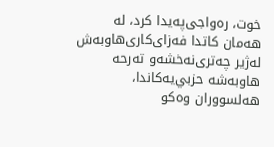خوت، ره‌واجى‌په‌يدا كرد، له‌ هه‌مان كاتدا فه‌زاى‌كارى‌هاوبه‌ش له‌ژير چه‌ترى‌نه‌خشه‌و ته‌رحه‌ هاوبه‌شه‌ حزبي‌يه‌كاندا، هه‌لسووران وه‌كو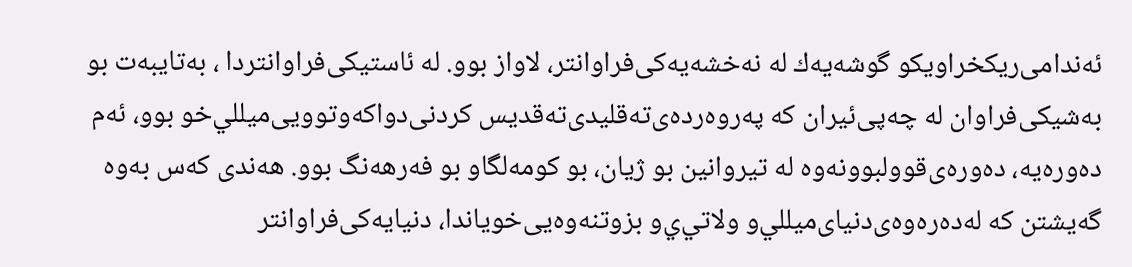ئه‌ندامى‌ريكخراويكو گوشه‌يه‌ك له‌ نه‌خشه‌يه‌كى‌فراوانتر، لاواز بوو. له‌ ئاستيكى‌فراوانتردا ، به‌تايبه‌ت بو به‌شيكى‌فراوان له‌ چه‌پى‌ئيران كه‌ په‌روه‌رده‌ى‌ته‌قليدى‌ته‌قديس كردنى‌دواكه‌وتوويى‌ميللي‌خو بوو، ئه‌م ده‌وره‌يه‌، ده‌وره‌ى‌قوولبوونه‌وه‌ له‌ تيروانين بو ژيان، بو كومه‌لگاو بو فه‌رهه‌نگ بوو. هه‌ندى كه‌س به‌وه‌ گه‌يشتن كه‌ له‌ده‌ره‌وه‌ى‌دنياى‌ميللي‌و ولاتي‌ي‌و بزوتنه‌وه‌يى‌خوياندا، دنيايه‌كى‌فراوانتر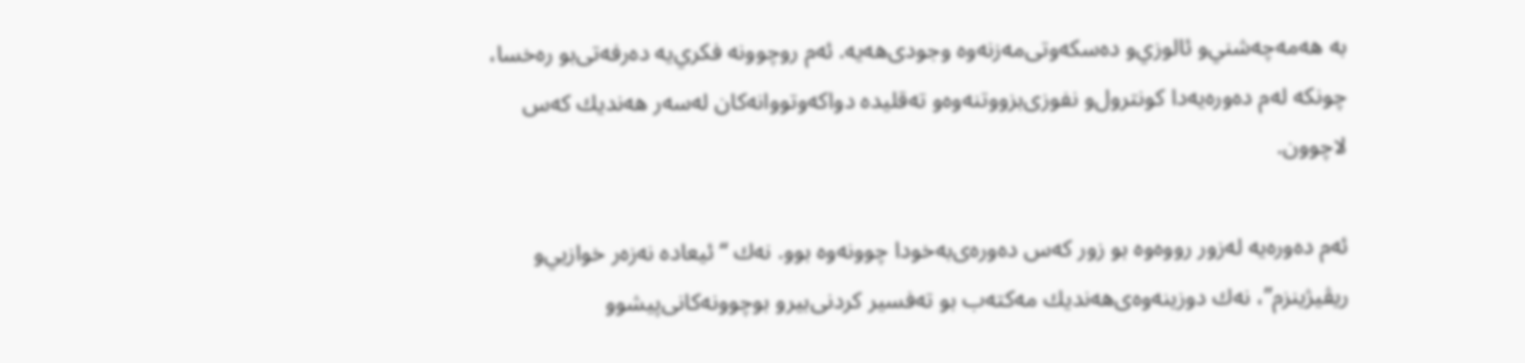به‌ هه‌مه‌چه‌شني‌و ئالوزي‌و ده‌سكه‌وتى‌مه‌زنه‌وه‌ وجودى‌هه‌يه‌. ئه‌م روچوونه‌ فكري‌يه‌ ده‌رفه‌تى‌بو ره‌خسا، چونكه‌ له‌م ده‌وره‌يه‌دا كونترول‌و نفوزى‌بزووتنه‌وه‌و ته‌قليده‌ دواكه‌وتووانه‌كان له‌سه‌ر هه‌نديك كه‌س لاچوون.

ئه‌م ده‌وره‌يه‌ له‌زور رووه‌وه‌ بو زور كه‌س ده‌وره‌ى‌به‌خودا چوونه‌وه‌ بوو. نه‌ك “ئيعاده‌ نه‌زه‌ر خوازيي‌و ريڤيژينزم”، نه‌ك دوزينه‌وه‌ى‌هه‌نديك مه‌كته‌ب بو ته‌فسير كردنى‌بيرو بوچوونه‌كانى‌پيشوو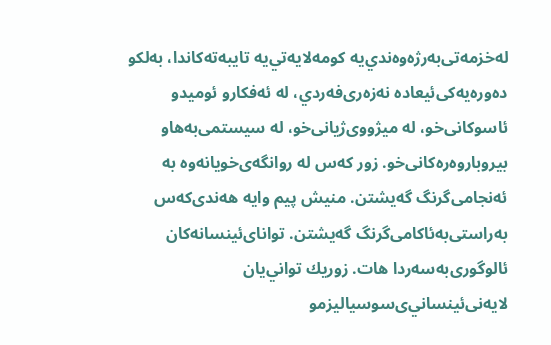له‌خزمه‌تى‌به‌رژه‌وه‌ندي‌يه‌ كومه‌لايه‌تي‌يه‌ تايبه‌ته‌كاندا، به‌لكو ده‌وره‌يه‌كى‌ئيعاده‌ نه‌زه‌رى‌فه‌ردي‌، له‌ ئه‌فكارو ئوميدو ئاسوكانى‌خو، له‌ ميژووى‌ژيانى‌خو، له‌ سيستمى‌به‌هاو بيروباروه‌ره‌كانى‌خو. زور كه‌س له‌ روانگه‌ى‌خويانه‌وه‌ به‌ ئه‌نجامى‌گرنگ گه‌يشتن. منيش پيم وايه‌ هه‌ندى‌كه‌س به‌راستى‌به‌ئاكامى‌گرنگ گه‌يشتن. تواناى‌ئينسانه‌كان ئالوگورى‌به‌سه‌ردا هات. زوريك تواني‌يان لايه‌نى‌ئينساني‌ى‌سوسياليزمو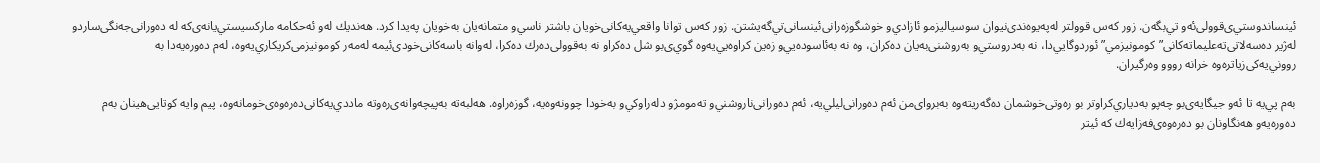ئينساندوستي‌ى‌قوولى‌ئه‌و تي‌بگه‌ن. زور كه‌س قوولتر له‌په‌يوه‌ندى‌نيوان سوسياليزمو ئازادي‌و خوشگوزه‌رانى‌ئينسانى‌تي‌گه‌يشتن. زور كه‌س توانا واقعي‌يه‌كانى‌خويان باشتر ناسي‌و متمانه‌يان به‌خويان په‌يدا كرد. هه‌نديك له‌و ئه‌حكامه‌ ماركسيستي‌يانه‌ى‌كه‌ له‌ ده‌ورانى‌جه‌نگى‌ساردو له‌ژير ده‌سه‌لاتى‌ته‌عليماته‌كانى‌”كومونيزمي‌” ئوردوگايي‌دا، نه‌ به‌دروستي‌و به‌روشنى‌به‌يان ده‌كران، وه‌ نه‌ به‌ئاسوده‌يي‌و زه‌ين كراوه‌يي‌يه‌وه‌ گوي‌ى‌بو شل ده‌كراو نه‌ به‌قوولى‌ده‌رك ده‌كرا، له‌وانه‌ باسه‌كانى‌خودى‌ئيمه‌ له‌مه‌ر كومونيزمى‌كريكاري‌يه‌وه‌، له‌م ده‌وره‌يه‌دا به‌ رووني‌يه‌كى‌زياتره‌وه‌ خرانه‌ رووو وه‌رگيران.

به‌م پي‌يه‌ تا ئه‌و جيگايه‌ى‌بو چه‌پو به‌دياري‌كراوتر بو ره‌وتى‌خوشمان ده‌گه‌ريته‌وه‌ به‌برواى‌من ئه‌م ده‌ورانى‌ليلي‌يه‌، ئه‌م ده‌ورانى‌ناروشني‌و ته‌مومژو دله‌راوكي‌و به‌خودا چوونه‌وه‌يه‌، گوزه‌راوه‌. هه‌لبه‌ته‌ به‌پيچه‌وانه‌ى‌ره‌وته‌ ماددي‌يه‌كانى‌ده‌ره‌وه‌ى‌خومانه‌وه‌، پيم وايه‌ كوتايى‌هينان به‌م ده‌وره‌يه‌و هه‌نگاونان بو ده‌ره‌وه‌ى‌فه‌زايه‌ك كه‌ ئيتر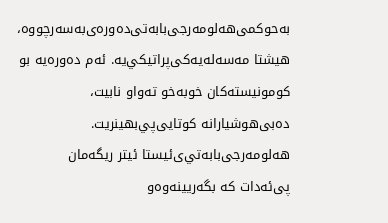به‌حوكمى‌هه‌لومه‌رجى‌بابه‌تى‌ده‌وره‌ى‌به‌سه‌رچووه‌، هيشتا مه‌سه‌له‌يه‌كى‌پراتيكي‌يه‌. ئه‌م ده‌وره‌يه‌ بو كومونيسته‌كان خوبه‌خو ته‌واو نابيت، ده‌بى‌هوشيارانه‌ كوتايى‌پي‌بهينريت. هه‌لومه‌رجى‌بابه‌تي‌ى‌ئيستا ئيتر ريگه‌مان پى‌ئه‌دات كه‌ بگه‌ريينه‌وه‌و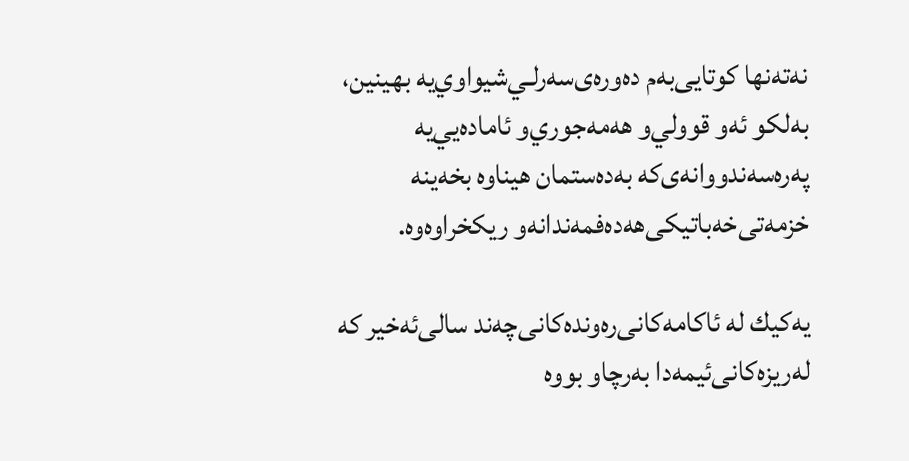نه‌ته‌نها كوتايى‌به‌م ده‌وره‌ى‌سه‌رلـي‌شيواوي‌يه‌ بهينين، به‌لكو ئه‌و قوولي‌و هه‌مه‌جوري‌و ئاماده‌يي‌يه‌ په‌ره‌سه‌ندووانه‌ى‌كه‌ به‌ده‌ستمان هيناوه‌ بخه‌ينه‌ خزمه‌تى‌خه‌باتيكى‌هه‌ده‌فمه‌ندانه‌و ريكخراوه‌وه‌.

يه‌كيك له‌ ئاكامه‌كانى‌ره‌ونده‌كانى‌چه‌ند سالى‌ئه‌خير كه‌ له‌ريزه‌كانى‌ئيمه‌دا به‌رچاو بووه‌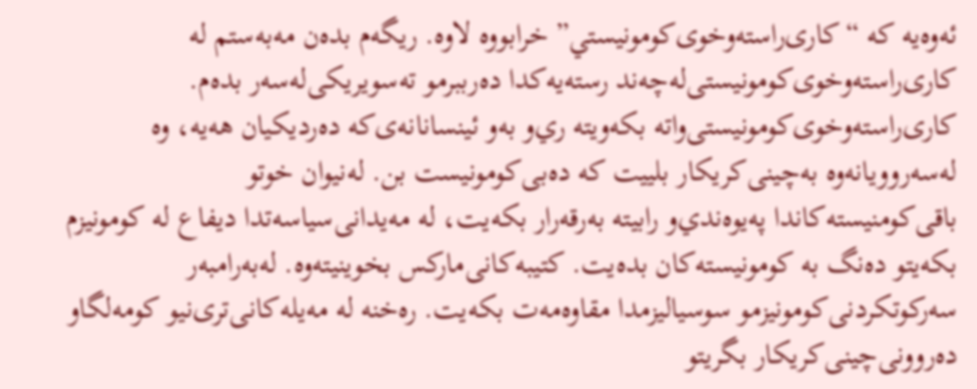ئه‌وه‌يه‌ كه‌ “كارى‌راسته‌وخوى‌كومونيستي‌” خرابووه‌ لاوه‌. ريگه‌م بده‌ن مه‌به‌ستم له‌ كارى‌راسته‌وخوى‌كومونيستى‌له‌چه‌ند رسته‌يه‌كدا ده‌رببرمو ته‌سويريكى‌له‌سه‌ر بده‌م. كارى‌راسته‌وخوى‌كومونيستى‌واته‌ بكه‌ويته‌ ري‌و به‌و ئينسانانه‌ى‌كه‌ ده‌رديكيان هه‌يه‌، وه‌ له‌سه‌روويانه‌وه‌ به‌چينى‌كريكار بلييت كه‌ ده‌بى‌كومونيست بن. له‌نيوان خوتو باقى‌كومنيسته‌كاندا په‌يوه‌ندي‌و رابيته‌ به‌رقه‌رار بكه‌يت، له‌ مه‌يدانى‌سياسه‌تدا ديفاع له‌ كومونيزم بكه‌يتو ده‌نگ به‌ كومونيسته‌كان بده‌يت. كتيبه‌كانى‌ماركس بخوينيته‌وه‌. له‌به‌رامبه‌ر سه‌ركوتكردنى‌كومونيزمو سوسياليزمدا مقاوه‌مه‌ت بكه‌يت. ره‌خنه‌ له‌ مه‌يله‌كانى‌ترى‌نيو كومه‌لگاو ده‌روونى‌چينى‌كريكار بگريتو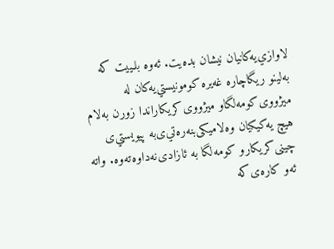لاوازي‌يه‌كانيان نيشان بده‌يت. ئه‌وه‌ بلـييت كه‌ به‌لينو ريگاچاره‌ غه‌يره‌ كومونيستي‌يه‌كان له‌ ميژووى‌كومه‌لگاو ميژووى‌كريكاراندا زورن به‌لام هيچ يه‌كيكيان وه‌لاميكى‌بنه‌ره‌تي‌ى‌به‌ پيويستي‌ى چينى‌كريكارو كومه‌لگا به‌ ئازادى‌نه‌داوه‌ته‌وه‌. واته‌ ئه‌و كاره‌ى‌كه‌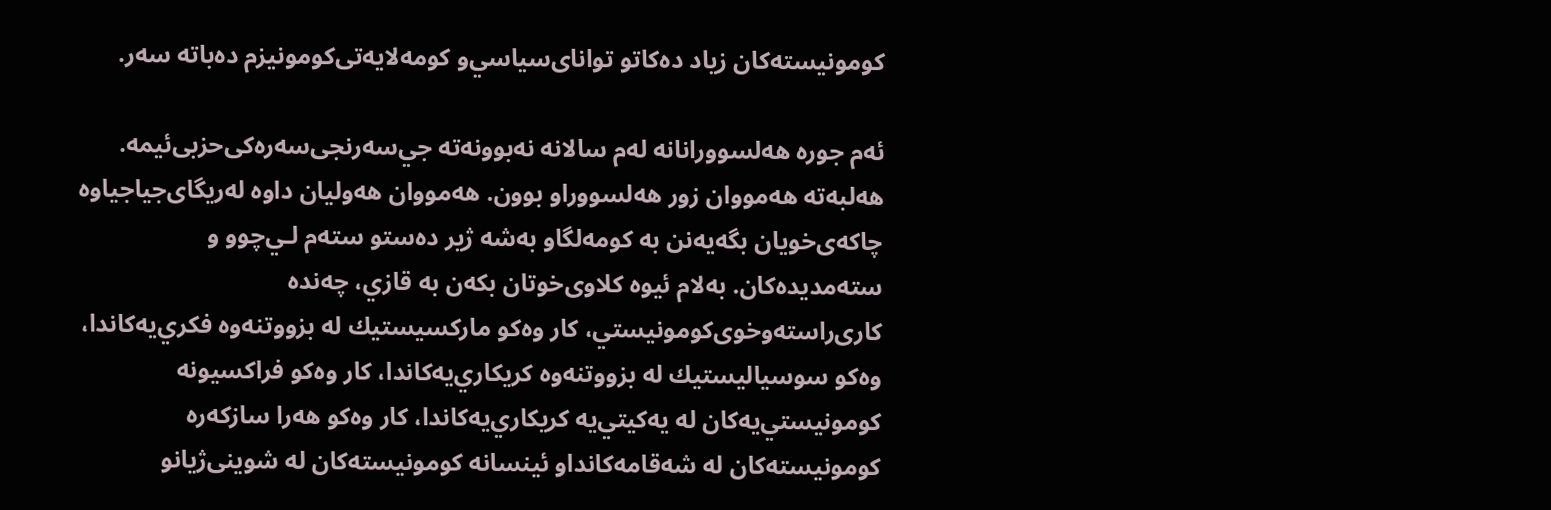كومونيسته‌كان زياد ده‌كاتو تواناى‌سياسي‌و كومه‌لايه‌تى‌كومونيزم ده‌باته‌ سه‌ر.

ئه‌م جوره‌ هه‌لسوورانانه‌ له‌م سالانه‌ نه‌بوونه‌ته‌ جي‌سه‌رنجى‌سه‌ره‌كى‌حزبى‌ئيمه‌. هه‌لبه‌ته‌ هه‌مووان زور هه‌لسووراو بوون. هه‌مووان هه‌وليان داوه‌ له‌ريگاى‌جياجياوه‌ چاكه‌ى‌خويان بگه‌يه‌نن به‌ كومه‌لگاو به‌شه‌ ژير ده‌ستو سته‌م لـي‌چوو و سته‌مديده‌كان. به‌لام ئيوه‌ كلاوى‌خوتان بكه‌ن به‌ قازي‌، چه‌نده‌ كارى‌راسته‌وخوى‌كومونيستي‌، كار وه‌كو ماركسيستيك له‌ بزووتنه‌وه‌ فكري‌يه‌كاندا، وه‌كو سوسياليستيك له‌ بزووتنه‌وه‌ كريكاري‌يه‌كاندا، كار وه‌كو فراكسيونه‌ كومونيستي‌يه‌كان له‌ يه‌كيتي‌يه‌ كريكاري‌يه‌كاندا، كار وه‌كو هه‌را سازكه‌ره‌ كومونيسته‌كان له‌ شه‌قامه‌كانداو ئينسانه‌ كومونيسته‌كان له‌ شوينى‌ژيانو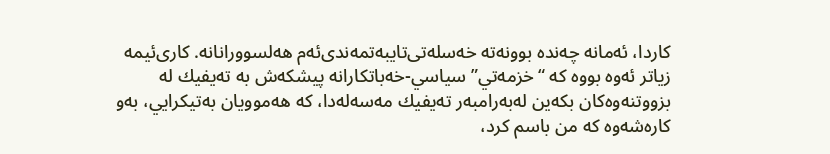كاردا، ئه‌مانه‌ چه‌نده‌ بوونه‌ته‌ خه‌سله‌تى‌تايبه‌تمه‌ندى‌ئه‌م هه‌لسوورانانه‌. كارى‌ئيمه‌ زياتر ئه‌وه‌ بووه‌ كه‌ “خزمه‌تي‌” سياسي‌-خه‌باتكارانه‌ پيشكه‌ش به‌ ته‌يفيك له‌ بزووتنه‌وه‌كان بكه‌ين له‌به‌رامبه‌ر ته‌يفيك مه‌سه‌له‌دا، كه‌ هه‌موويان به‌تيكرايي‌، به‌و كاره‌شه‌وه‌ كه‌ من باسم كرد،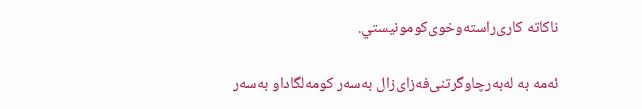ناكاته‌ كارى‌راسته‌وخوى‌كومونيستي‌.

ئه‌مه‌ به‌ له‌به‌رچاوگرتنى‌فه‌زاى‌زال‌ به‌سه‌ر كومه‌لگاداو به‌سه‌ر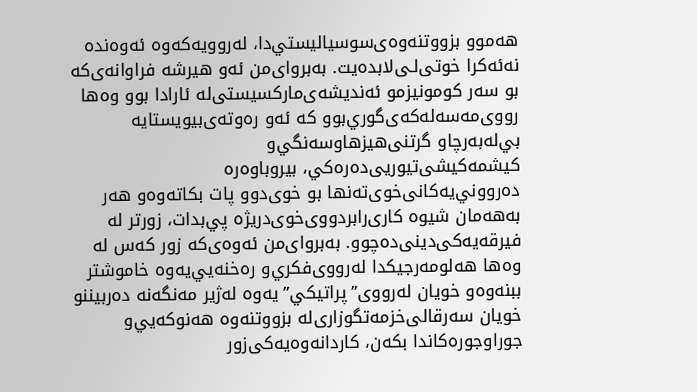هه‌موو بزووتنه‌وه‌ى‌سوسياليستي‌دا، له‌روويه‌كه‌وه‌ ئه‌وه‌نده‌ نه‌ئه‌كرا خوتى‌لـى‌لابده‌يت. به‌برواى‌من ئه‌و هيرشه‌ فراوانه‌ى‌كه‌ بو سه‌ر كومونيزمو ئه‌نديشه‌ى‌ماركسيستى‌له‌ ئارادا بوو وه‌ها رووى‌مه‌سه‌له‌كه‌ى‌گوري‌بوو كه‌ ئه‌و ره‌وته‌ى‌بيويستايه‌ بي‌له‌به‌رچاو گرتنى‌هيزهاوسه‌نگي‌و كيشمه‌كيشى‌تيوريى‌ده‌ره‌كي‌، بيروباوه‌ره‌ ده‌رووني‌يه‌كانى‌خوى‌ته‌نها بو خوى‌دوو پات بكاته‌وه‌و هه‌ر به‌هه‌مان شيوه‌ كارى‌رابردووى‌خوى‌دريژه‌ پي‌بدات، زورتر له‌ فيرقه‌يه‌كى‌دينى‌ده‌چوو. به‌برواى‌من ئه‌وه‌ى‌كه‌ زور كه‌س له‌ وه‌ها هه‌لومه‌رجيكدا له‌رووى‌فكري‌و ره‌خنه‌يي‌يه‌وه‌ خاموشتر ببنه‌وه‌و خويان له‌رووى‌”پراتيكي‌”يه‌وه‌ له‌ژير مه‌نگه‌نه‌ ده‌ربيننو خويان سه‌رقالى‌خزمه‌تگوزارى‌له‌ بزووتنه‌وه‌ هه‌نوكه‌يي‌و جوراوجوره‌كاندا بكه‌ن، كاردانه‌وه‌يه‌كى‌زور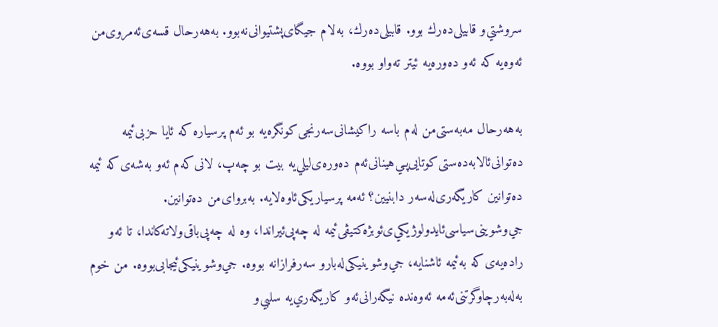سروشتي‌و قابيلى‌ده‌رك بوو. قابيلى‌ده‌رك، به‌لام جيگاى‌پشتيوانى‌نه‌بوو. به‌هه‌رحال‌ قسه‌ى‌ئه‌مروى‌من ئه‌وه‌يه‌ كه‌ ئه‌و ده‌وره‌يه‌ ئيتر ته‌واو بووه‌.

به‌هه‌رحال‌ مه‌به‌ستى‌من له‌م باسه‌ راكيشانى‌سه‌رنجى‌كونگره‌يه‌ بو ئه‌م پرسياره‌ كه‌ ئايا حزبى‌ئيمه‌ ده‌توانى‌ئالابه‌ده‌ستى‌كوتايى‌پـي‌هينانى‌ئه‌م ده‌وره‌ى‌ليلي‌يه‌ بيت بو چه‌پ، لانى‌كه‌م ئه‌و به‌شه‌ى‌كه‌ ئيمه‌ ده‌توانين كاريگه‌رى‌له‌سه‌ر دابنيين؟ ئه‌مه‌ پرسياريكى‌ئاوه‌لايه‌. به‌برواى‌من ده‌توانين. جي‌وشوينى‌سياسى‌ئايدولوژيكي‌ى‌ئوبژه‌كتيڤى‌ئيمه‌ له‌ چه‌پى‌ئيراندا، وه‌ له‌ چه‌پى‌باقى‌ولاته‌كاندا، تا ئه‌و راده‌يه‌ى‌كه‌ به‌ئيمه‌ ئاشنايه‌، جي‌وشوينيكى‌له‌بارو سه‌رفرازانه‌ بووه‌. جي‌وشوينيكى‌ئيجابى‌بووه‌. من خوم به‌له‌به‌رچاوگرتنى‌ئه‌مه‌ ئه‌وه‌نده‌ نيگه‌رانى‌ئه‌و كاريگه‌ري‌يه‌ سلبي‌و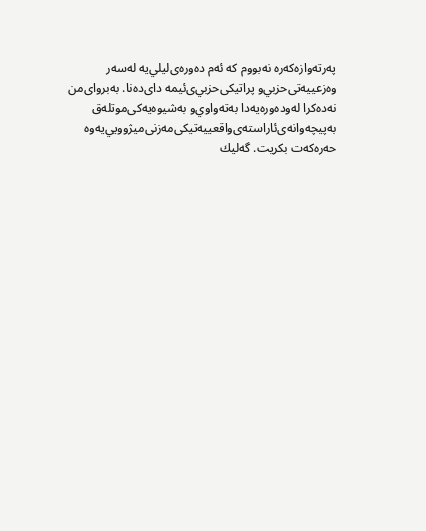په‌رته‌وازه‌كه‌ره‌ نه‌بووم كه‌ ئه‌م ده‌وره‌ى‌ليلي‌يه‌ له‌سه‌ر وه‌زعييه‌تى‌حزبي‌و پراتيكى‌حزبي‌ى‌ئيمه‌ داى‌ده‌نا. به‌برواى‌من نه‌ده‌كرا له‌وده‌وره‌يه‌دا به‌ته‌واوي‌و به‌شيوه‌يه‌كى‌موتله‌ق به‌پيچه‌وانه‌ى‌ئاراسته‌ى‌واقعييه‌تيكى‌مه‌زنى‌ميژوويي‌يه‌وه‌ حه‌ره‌كه‌ت بكريت. گه‌ليك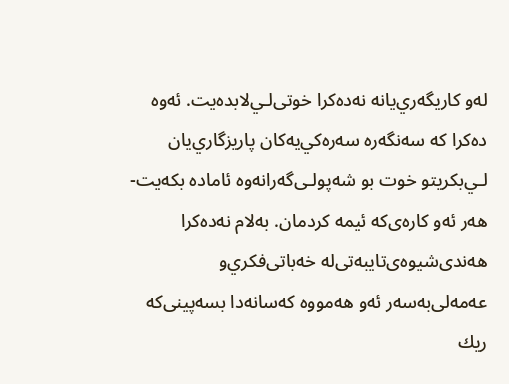له‌و كاريگه‌ري‌يانه‌ نه‌ده‌كرا خوتى‌لـي‌لابده‌يت. ئه‌وه‌ ده‌كرا كه‌ سه‌نگه‌ره‌ سه‌ره‌كي‌يه‌كان پاريزگاري‌يان لـي‌بكريتو خوت بو شه‌پولـى‌گه‌رانه‌وه‌ ئاماده‌ بكه‌يت-هه‌ر ئه‌و كاره‌ى‌كه‌ ئيمه‌ كردمان. به‌لام نه‌ده‌كرا هه‌ندى‌شيوه‌ى‌تايبه‌تى‌له‌ خه‌باتى‌فكري‌و عه‌مه‌لى‌به‌سه‌ر ئه‌و هه‌مووه‌ كه‌سانه‌دا بسه‌پينى‌كه‌ ريك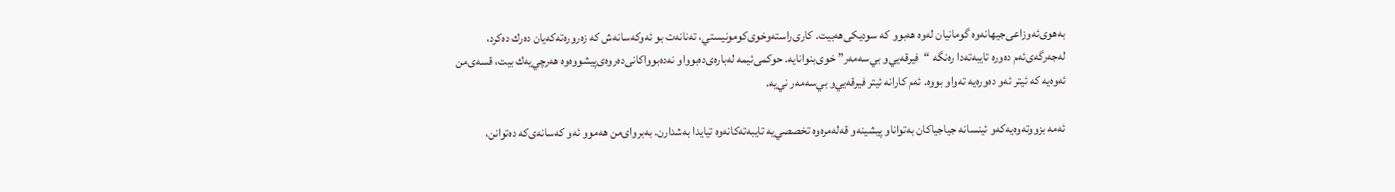به‌هوى‌ئه‌وزاعى‌جيهانه‌وه‌ گومانيان له‌وه‌ هه‌بوو كه‌ سوديكى‌هه‌بيت. كارى‌راسته‌وخوى‌كومونيستي‌، ته‌نانه‌ت بو ئه‌وكه‌سانه‌ش كه‌ زه‌روره‌ته‌كه‌يان ده‌رك ده‌كرد، له‌جه‌رگه‌ى‌ئه‌م ده‌وره‌ تايبه‌ته‌دا ره‌نگه‌ “فيرقه‌يي‌و بي‌سه‌مه‌ر” خوى‌بنوانايه‌. حوكمى‌ئيمه‌ له‌باره‌ى‌ده‌بوواو نه‌ده‌بوواكانى‌ده‌روه‌ى‌پيشووه‌وه‌ هه‌رچي‌يه‌ك بيت، قسه‌ى‌من ئه‌وه‌يه‌ كه‌ ئيتر ئه‌و ده‌وره‌يه‌ ته‌واو بووه‌. ئه‌م كارانه‌ ئيتر فيرقه‌يي‌و بي‌سه‌مه‌ر ني‌يه‌.

ئه‌مه‌ بزووته‌وه‌يه‌كه‌و ئينسانه‌ جياجياكان به‌تواناو پيشينه‌و قه‌له‌مره‌وه‌ تخصصي‌يه‌ تايبه‌ته‌كانه‌وه‌ تيايدا به‌شدارن. به‌برواى‌من هه‌موو ئه‌و كه‌سانه‌ى‌كه‌ ده‌توانن،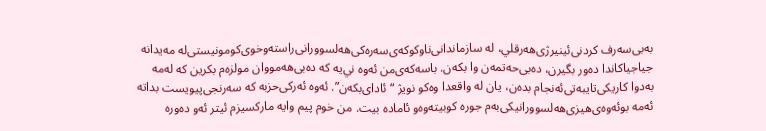به‌بى‌سه‌رف كردنى‌ئينيرژى‌هه‌رقلي‌، له‌ سازماندانى‌ناوكوكه‌ى‌سه‌ره‌كى‌هه‌لسوورانى‌راسته‌وخوى‌كومونيستى‌له‌ مه‌يدانه‌ جياجياكاندا ده‌ور بگيرن، ده‌بى‌حه‌تمه‌ن وا بكه‌ن. باسه‌كه‌ى‌من ئه‌وه‌ ني‌يه‌ كه‌ ده‌بى‌هه‌مووان مولزه‌م بكرين كه‌ له‌مه‌ به‌دوا كاريكى‌تايبه‌تى‌ئه‌نجام بده‌ن، يان له‌ واقعدا وه‌كو نويژ “ئاداى‌بكه‌ن”. ئه‌وه‌ ئه‌ركى‌حزبه‌ كه‌ سه‌رنجى‌پيويست بداته‌ ئه‌مه‌ بوئه‌وه‌ى‌هيزى‌هه‌لسوورانيكى‌به‌م جوره‌ كوبيته‌وه‌و ئاماده‌ بيت. من خوم پيم وايه‌ ماركسيزم ئيتر ئه‌و ده‌وره‌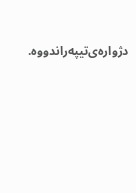دژواره‌ى‌تيپه‌راندووه‌.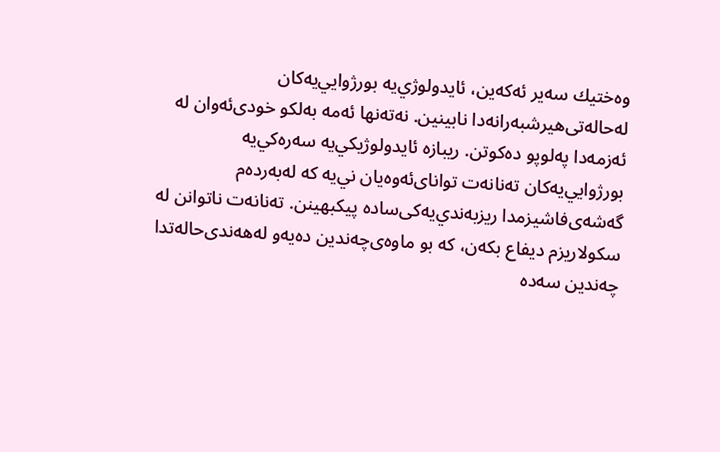وه‌ختيك سه‌ير ئه‌كه‌ين، ئايدولوژي‌يه‌ بورژوايي‌يه‌كان له‌حاله‌تى‌هيرشبه‌رانه‌دا نابينين. نه‌ته‌نها ئه‌مه‌ به‌لكو خودى‌ئه‌وان له‌ ئه‌زمه‌دا په‌لوپو ده‌كوتن. ريبازه‌ ئايدولوژيكي‌يه‌ سه‌ره‌كي‌يه‌ بورژوايي‌يه‌كان ته‌نانه‌ت تواناى‌ئه‌وه‌يان ني‌يه‌ كه‌ له‌به‌رده‌م گه‌شه‌ى‌فاشيزمدا ريزبه‌ندي‌يه‌كى‌ساده‌ پيكبهينن. ته‌نانه‌ت ناتوانن له‌ سكولاريزم ديفاع بكه‌ن، كه‌ بو ماوه‌ى‌چه‌ندين ده‌يه‌و له‌هه‌ندى‌حاله‌تدا چه‌ندين سه‌ده‌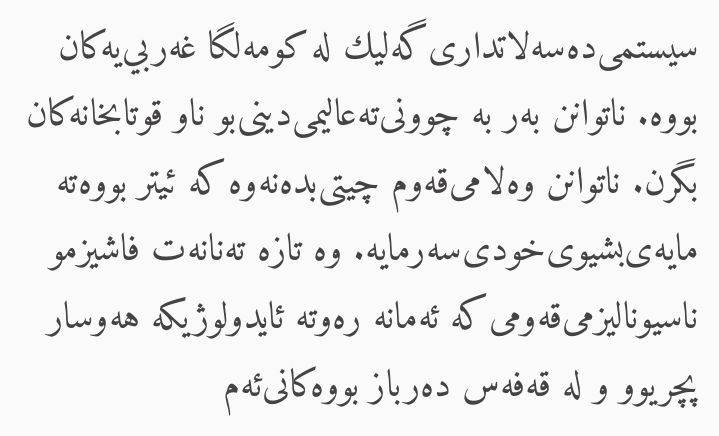سيستمى‌ده‌سه‌لاتدارى‌گه‌ليك له‌ كومه‌لگا غه‌ربي‌يه‌كان بووه‌. ناتوانن به‌ر به‌ چوونى‌ته‌عاليمى‌دينى‌بو ناو قوتابخانه‌كان بگرن. ناتوانن وه‌لامى‌قه‌وم چيتى‌بده‌نه‌وه‌ كه‌ ئيتر بووه‌ته‌ مايه‌ى‌بشيوى‌خودى‌سه‌رمايه‌. وه‌ تازه‌ ته‌نانه‌ت فاشيزمو ناسيوناليزمى‌قه‌ومى‌كه‌ ئه‌مانه‌ ره‌وته‌ ئايدولوژيكه‌ هه‌وسار پچريوو و له‌ قه‌فه‌س ده‌رباز بووه‌كانى‌ئه‌م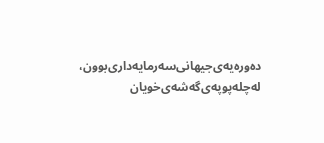ده‌وره‌يه‌ى‌جيهانى‌سه‌رمايه‌دارى‌بوون، له‌چله‌پوپه‌ى‌گه‌شه‌ى‌خويان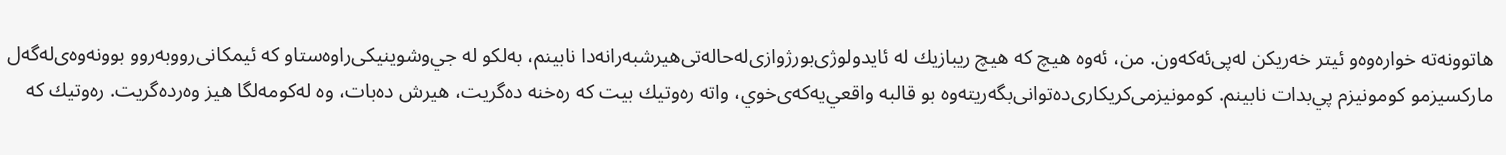هاتوونه‌ته‌ خواره‌وه‌و ئيتر خه‌ريكن له‌پى‌ئه‌كه‌ون. من، ئه‌وه‌ هيچ كه‌ هيچ ريبازيك له‌ ئايدولوژى‌بورژوازى‌له‌حاله‌تى‌هيرشبه‌رانه‌دا نابينم، به‌لكو له‌ جي‌وشوينيكى‌راوه‌ستاو كه‌ ئيمكانى‌رووبه‌روو بوونه‌وه‌ى‌له‌گه‌ل‌ ماركسيزمو كومونيزم پي‌بدات نابينم. كومونيزمى‌كريكارى‌ده‌توانى‌بگه‌ريته‌وه‌ بو قالبه‌ واقعي‌يه‌كه‌ى‌خوي‌، واته‌ ره‌وتيك بيت كه‌ ره‌خنه‌ ده‌گريت، هيرش ده‌بات، وه‌ له‌كومه‌لگا هيز وه‌رده‌گريت. ره‌وتيك كه‌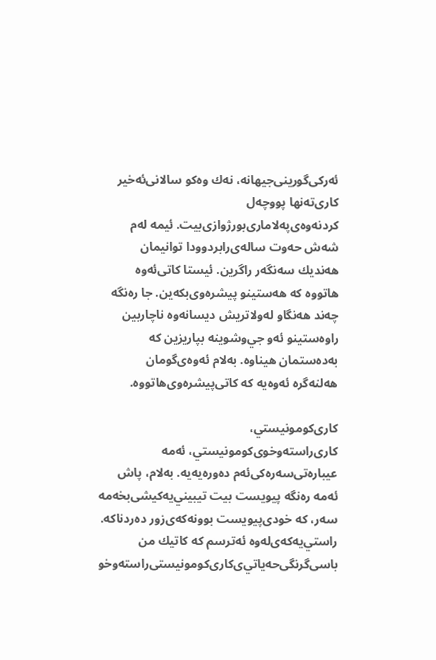ئه‌ركى‌گورينى‌جيهانه‌، نه‌ك وه‌كو سالانى‌ئه‌خير كارى‌ته‌نها پووچه‌ل‌ كردنه‌وه‌ى‌په‌لامارى‌بورژوازى‌بيت. ئيمه‌ له‌م شه‌ش حه‌وت ساله‌ى‌رابردوودا توانيمان هه‌نديك سه‌نگه‌ر راگرين. ئيستا كاتى‌ئه‌وه‌ هاتووه‌ كه‌ هه‌ستينو پيشره‌وى‌بكه‌ين. جا ره‌نگه‌ چه‌ند هه‌نگاو له‌ولاتريش ديسانه‌وه‌ ناچاربين راوه‌ستينو ئه‌و جي‌وشوينه‌ بپاريزين كه‌ به‌ده‌ستمان هيناوه‌. به‌لام ئه‌وه‌ى‌گومان هه‌لنه‌گره‌ ئه‌وه‌يه‌ كه‌ كاتى‌پيشره‌وى‌هاتووه‌.

كارى‌كومونيستي‌، كارى‌راسته‌وخوى‌كومونيستي‌، ئه‌مه‌ عيباره‌تى‌سه‌ره‌كى‌ئه‌م ده‌وره‌يه‌يه‌. به‌لام، پاش ئه‌مه‌ ره‌نگه‌ پيويست بيت تيبيني‌يه‌كيشى‌بخه‌مه‌ سه‌ر، كه‌ خودى‌پيويست بوونه‌كه‌ى‌زور ده‌ردناكه‌. راستي‌يه‌كه‌ى‌له‌وه‌ ئه‌ترسم كه‌ كاتيك من باسى‌گرنگى‌حه‌ياتي‌ى‌كارى‌كومونيستى‌راسته‌وخو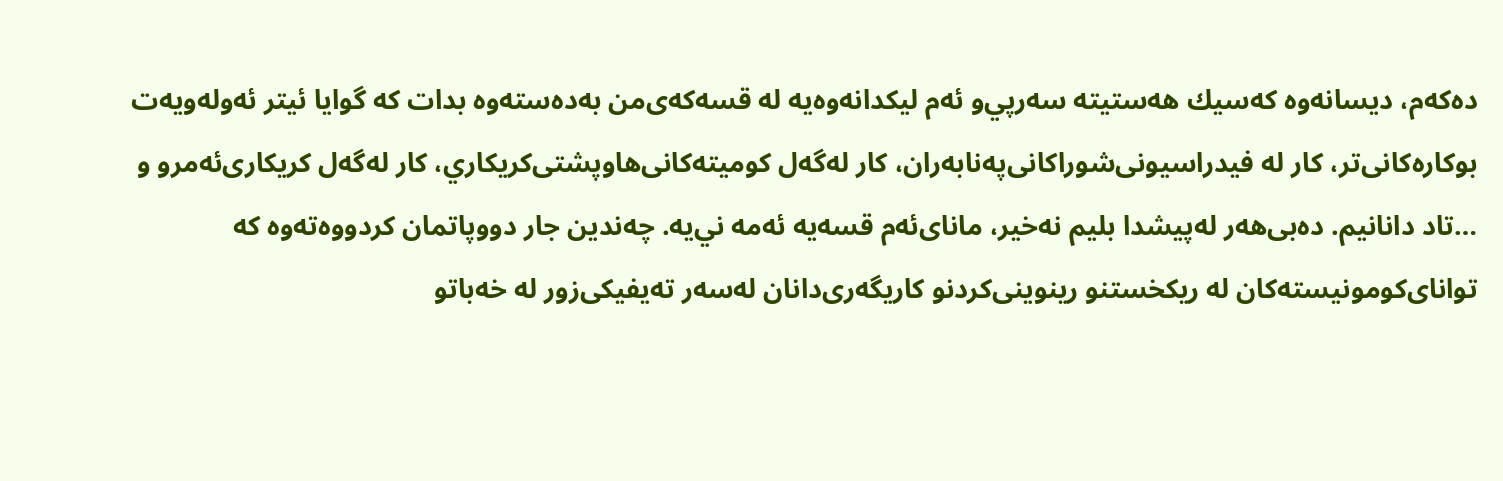ده‌كه‌م، ديسانه‌وه‌ كه‌سيك هه‌ستيته‌ سه‌رپي‌و ئه‌م ليكدانه‌وه‌يه‌ له‌ قسه‌كه‌ى‌من به‌ده‌سته‌وه‌ بدات كه‌ گوايا ئيتر ئه‌وله‌ويه‌ت بوكاره‌كانى‌تر، كار له‌ فيدراسيونى‌شوراكانى‌په‌نابه‌ران، كار له‌گه‌ل‌ كوميته‌كانى‌هاوپشتى‌كريكاري‌، كار له‌گه‌ل‌ كريكارى‌ئه‌مرو و …تاد دانانيم. ده‌بى‌هه‌ر له‌پيشدا بليم نه‌خير، ماناى‌ئه‌م قسه‌يه‌ ئه‌مه‌ ني‌يه‌. چه‌ندين جار دووپاتمان كردووه‌ته‌وه‌ كه‌ تواناى‌كومونيسته‌كان له‌ ريكخستنو رينوينى‌كردنو كاريگه‌رى‌دانان له‌سه‌ر ته‌يفيكى‌زور له‌ خه‌باتو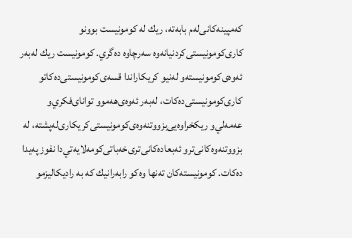كه‌مپينه‌كانى‌له‌م بابه‌ته‌، ريك له‌ كومونيست بوونو كارى‌كومونيستى‌كردنيانه‌وه‌ سه‌رچاوه‌ ده‌گري‌. كومونيست ريك له‌به‌ر ئه‌وه‌ى‌كومونيسته‌و له‌نيو كريكاراندا قسه‌ى‌كومونيستى‌ده‌كاتو كارى‌كومونيستى‌ده‌كات، له‌به‌ر ئه‌وه‌ى‌هه‌موو تواناى‌فكري‌و عه‌مه‌لي‌و ريكخراوه‌يى‌بزووتنه‌وه‌ى‌كومونيستى‌كريكارى‌له‌پشته‌، له‌ بزووتنه‌وه‌كانى‌ترو ئه‌بعاده‌كانى‌ترى‌خه‌باتى‌كومه‌لايه‌تي‌دا نفوز په‌يدا ده‌كات. كومونيسته‌كان ته‌نها وه‌كو رابه‌رانيك كه‌ به‌ راديكاليزمو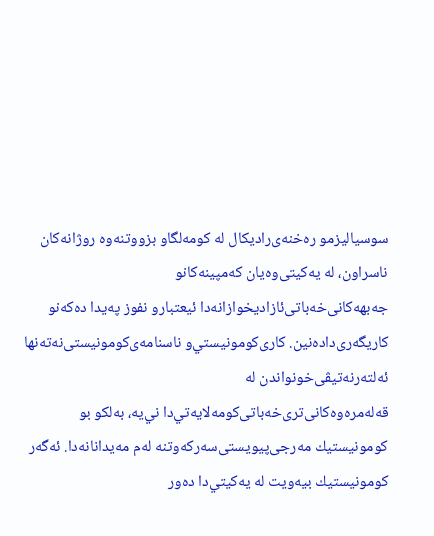سوسياليزمو ره‌خنه‌ى‌راديكال له‌ كومه‌لگاو بزووتنه‌وه‌ روژانه‌كان ناسراون، له‌ يه‌كيتى‌وه‌يان كه‌مپينه‌كانو جه‌بهه‌كانى‌خه‌باتى‌ئازاديخوازانه‌دا ئيعتبارو نفوز په‌يدا ده‌كه‌نو كاريگه‌رى‌داده‌نين. كارى‌كومونيستي‌و ناسنامه‌ى‌كومونيستى‌نه‌ته‌نها ئه‌لته‌رنه‌تيڤى‌خونواندن له‌ قه‌له‌مره‌وه‌كانى‌ترى‌خه‌باتى‌كومه‌لايه‌تي‌دا ني‌يه‌، به‌لكو بو كومونيستيك مه‌رجى‌پيويستى‌سه‌ركه‌وتنه‌ له‌م مه‌يدانانه‌دا. ئه‌گه‌ر كومونيستيك بيه‌ويت له‌ يه‌كيتي‌دا ده‌ور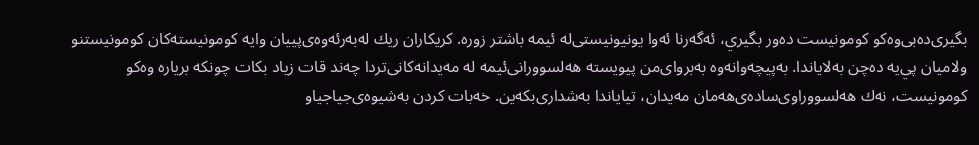بگيرى‌ده‌بى‌وه‌كو كومونيست ده‌ور بگيري‌، ئه‌گه‌رنا ئه‌وا يونيونيستى‌له‌ ئيمه‌ باشتر زوره‌. كريكاران ريك له‌به‌رئه‌وه‌ى‌پييان وايه‌ كومونيسته‌كان كومونيستنو ولاميان پي‌يه‌ ده‌چن به‌لاياندا. به‌پيچه‌وانه‌وه‌ به‌برواى‌من پيويسته‌ هه‌لسوورانى‌ئيمه‌ له‌ مه‌يدانه‌كانى‌تردا چه‌ند قات زياد بكات چونكه‌ برياره‌ وه‌كو كومونيست، نه‌ك هه‌لسووراوى‌ساده‌ى‌هه‌مان مه‌يدان، تياياندا به‌شدارى‌بكه‌ين. خه‌بات كردن به‌شيوه‌ى‌جياجياو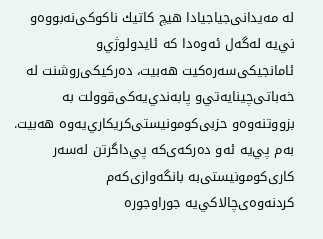له‌ مه‌يدانى‌جياجيادا هيچ كاتيك ناكوكى‌نه‌بووه‌و ني‌يه‌ له‌گه‌ل‌ ئه‌وه‌دا كه‌ ئايدولوژي‌و ئامانجيكى‌سه‌ره‌كيت هه‌بيت، ده‌ركيكى‌روشنت له‌ خه‌باتى‌چينايه‌تي‌و پابه‌ندي‌يه‌كى‌قوولت به‌ بزووتنه‌وه‌و حزبى‌كومونيستى‌كريكاري‌يه‌وه‌ هه‌بيت. به‌م پي‌يه‌ ئه‌و ده‌ركه‌ى‌كه‌ پي‌داگرتن له‌سه‌ر كارى‌كومونيستى‌به‌ بانگه‌وازى‌كه‌م كردنه‌وه‌ى‌چالاكي‌يه‌ جوراوجوره‌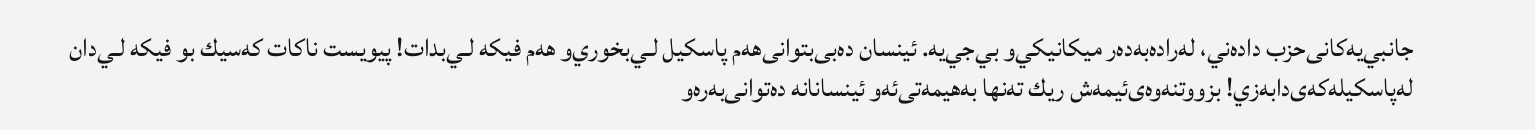جانبي‌يه‌كانى‌حزب داده‌ني‌، له‌راده‌به‌ده‌ر ميكانيكي‌و بي‌جي‌يه‌. ئينسان ده‌بى‌بتوانى‌هه‌م پاسكيل لـي‌بخوري‌و هه‌م فيكه‌ لـي‌بدات! پيويست ناكات كه‌سيك بو فيكه‌ لـي‌دان له‌پاسكيله‌كه‌ى‌دابه‌زي‌! بزووتنه‌وه‌ى‌ئيمه‌ش ريك ته‌نها به‌هيمه‌تى‌ئه‌و ئينسانانه‌ ده‌توانى‌به‌ره‌و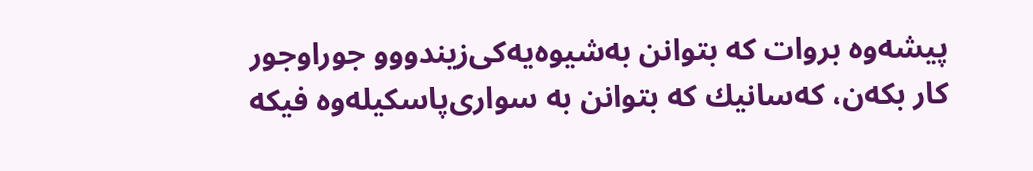پيشه‌وه‌ بروات كه‌ بتوانن به‌شيوه‌يه‌كى‌زيندووو جوراوجور كار بكه‌ن، كه‌سانيك كه‌ بتوانن به‌ سوارى‌پاسكيله‌وه‌ فيكه‌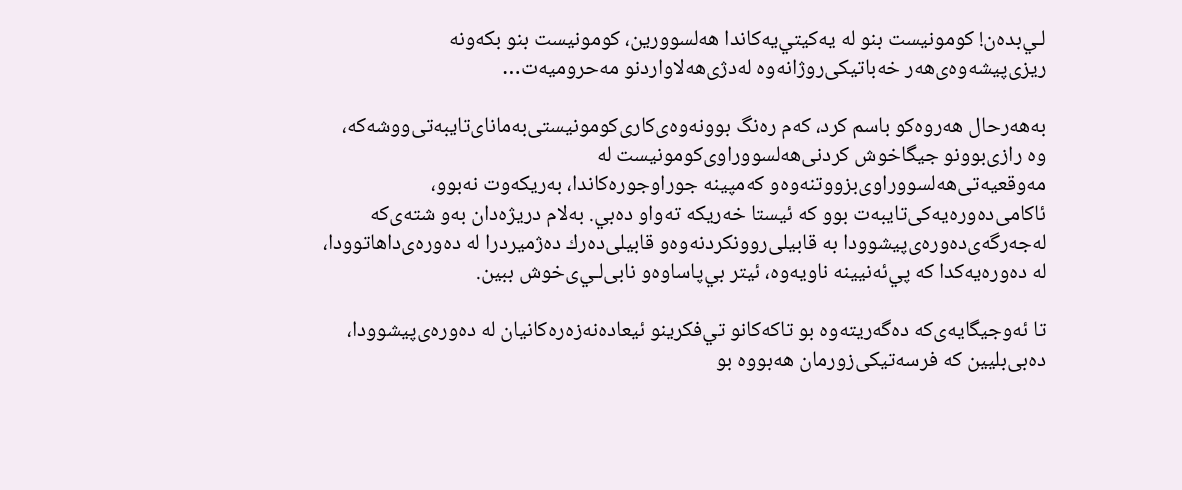لـي‌بده‌ن! كومونيست بنو له‌ يه‌كيتي‌يه‌كاندا هه‌لسوورين، كومونيست بنو بكه‌ونه‌ ريزى‌پيشه‌وه‌ى‌هه‌ر خه‌باتيكى‌روژانه‌وه‌ له‌دژى‌هه‌لاواردنو مه‌حروميه‌ت…

به‌هه‌رحال‌ هه‌روه‌كو باسم كرد، كه‌م ره‌نگ بوونه‌وه‌ى‌كارى‌كومونيستى‌به‌ماناى‌تايبه‌تى‌ووشه‌كه‌، وه‌ رازى‌بوونو جيگاخوش كردنى‌هه‌لسووراوى‌كومونيست له‌ مه‌وقعيه‌تى‌هه‌لسووراوى‌بزووتنه‌وه‌و كه‌مپينه‌ جوراوجوره‌كاندا، به‌ريكه‌وت نه‌بوو، ئاكامى‌ده‌وره‌يه‌كى‌تايبه‌ت بوو كه‌ ئيستا خه‌ريكه‌ ته‌واو ده‌بي‌. به‌لام دريژه‌دان به‌و شته‌ى‌كه‌ له‌جه‌رگه‌ى‌ده‌وره‌ى‌پيشوودا به‌ قابيلى‌روونكردنه‌وه‌و قابيلى‌ده‌رك ده‌ژميردرا له‌ ده‌وره‌ى‌داهاتوودا، له‌ ده‌وره‌يه‌كدا كه‌ پي‌ئه‌نيينه‌ ناويه‌وه‌، ئيتر بي‌پاساوه‌و نابى‌لـي‌ى‌خوش ببين.

تا ئه‌وجيگايه‌ى‌كه‌ ده‌گه‌ريته‌وه‌ بو تاكه‌كانو تي‌فكرينو ئيعاده‌نه‌زه‌ره‌كانيان له‌ ده‌وره‌ى‌پيشوودا، ده‌بى‌بليين كه‌ فرسه‌تيكى‌زورمان هه‌بووه‌ بو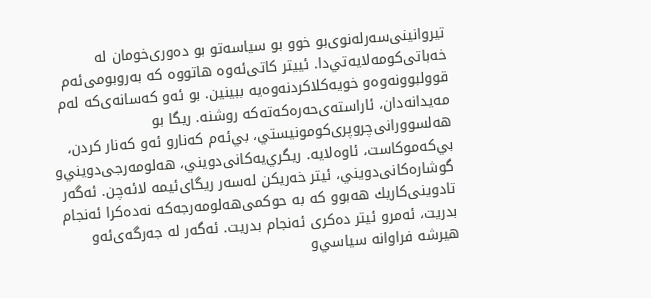تيروانينى‌سه‌رله‌نوى‌بو خوو بو سياسه‌تو بو ده‌ورى‌خومان له‌ خه‌باتى‌كومه‌لايه‌تي‌دا. ئييتر كاتى‌ئه‌وه‌ هاتووه‌ كه‌ به‌روبومى‌ئه‌م قوولبوونه‌وه‌و خويه‌كلاكردنه‌وه‌يه‌ ببينين. بو ئه‌و كه‌سانه‌ى‌كه‌ له‌م مه‌يدانه‌دان، ئاراسته‌ى‌حه‌ره‌كه‌ته‌كه‌ روشنه‌. ريگا بو هه‌لسوورانى‌چروپرى‌كومونيستي‌، بي‌ئه‌م كه‌نارو ئه‌و كه‌نار كردن، بي‌كه‌موكاست، ئاوه‌لايه‌. ريگري‌يه‌كانى‌دويني‌، هه‌لومه‌رجى‌دويني‌و گوشاره‌كانى‌دويني‌، ئيتر خه‌ريكن له‌سه‌ر ريگاى‌ئيمه‌ لائه‌چن. ئه‌گه‌ر تادوينى‌كاريك هه‌بوو كه‌ به‌ حوكمى‌هه‌لومه‌رجه‌كه‌ نه‌ده‌كرا ئه‌نجام بدريت، ئه‌مرو ئيتر ده‌كرى ئه‌نجام بدريت. ئه‌گه‌ر له‌ جه‌رگه‌ى‌ئه‌و هيرشه‌ فراوانه‌ سياسي‌و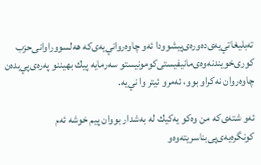ته‌بليغاتي‌يه‌ى‌ده‌وره‌ى‌پيشوودا ئه‌و چاوه‌رواني‌يه‌ى‌كه‌ هه‌لسووراوانى‌حزب كورى‌خويندنه‌وه‌ى‌مانيفيستى‌كومونيستو سه‌رمايه‌ پيك بهيننو په‌ره‌ى‌پي‌بده‌ن چاوه‌روان نه‌كراو بوو، ئه‌مرو ئيتر وا ني‌يه‌.

ئه‌و شته‌ى‌كه‌ من وه‌كو يه‌كيك له‌ به‌شدار بووان پيم خوشه‌ ئه‌م كونگره‌يه‌ى‌پى‌بناسريته‌وه‌و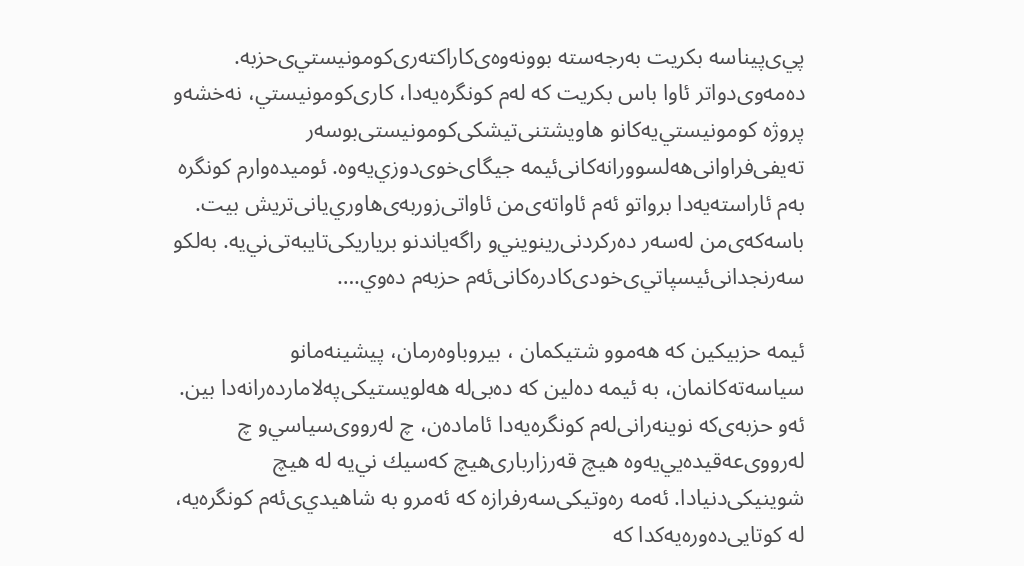پي‌ى‌پيناسه‌ بكريت به‌رجه‌سته‌ بوونه‌وه‌ى‌كاراكته‌رى‌كومونيستي‌ى‌حزبه‌. ده‌مه‌وى‌دواتر ئاوا باس بكريت كه‌ له‌م كونگره‌يه‌دا، كارى‌كومونيستي‌، نه‌خشه‌و پروژه‌ كومونيستي‌يه‌كانو هاويشتنى‌تيشكى‌كومونيستى‌بوسه‌ر ته‌يفى‌فراوانى‌هه‌لسوورانه‌كانى‌ئيمه‌ جيگاى‌خوى‌دوزي‌يه‌وه‌. ئوميده‌وارم كونگره‌ به‌م ئاراسته‌يه‌دا برواتو ئه‌م ئاواته‌ى‌من ئاواتى‌زوربه‌ى‌هاوري‌يانى‌تريش بيت. باسه‌كه‌ى‌من له‌سه‌ر ده‌ركردنى‌رينويني‌و راگه‌ياندنو برياريكى‌تايبه‌تى‌ني‌يه‌. به‌لكو سه‌رنجدانى‌ئيسپاتي‌ى‌خودى‌كادره‌كانى‌ئه‌م حزبه‌م ده‌وي‌.…

ئيمه‌ حزبيكين كه‌ هه‌موو شتيكمان ، بيروباوه‌رمان، پيشينه‌مانو سياسه‌ته‌كانمان، به‌ ئيمه‌ ده‌لين كه‌ ده‌بى‌له‌ هه‌لويستيكى‌په‌لامارده‌رانه‌دا بين. ئه‌و حزبه‌ى‌كه‌ نوينه‌رانى‌له‌م كونگره‌يه‌دا ئاماده‌ن، چ له‌رووى‌سياسي‌و چ له‌رووى‌عه‌قيده‌يي‌يه‌وه‌ هيچ قه‌رزاربارى‌هيچ كه‌سيك ني‌يه‌ له‌ هيچ شوينيكى‌دنيادا. ئه‌مه‌ ره‌وتيكى‌سه‌رفرازه‌ كه‌ ئه‌مرو به‌ شاهيدي‌ى‌ئه‌م كونگره‌يه‌، له‌ كوتايى‌ده‌وره‌يه‌كدا كه‌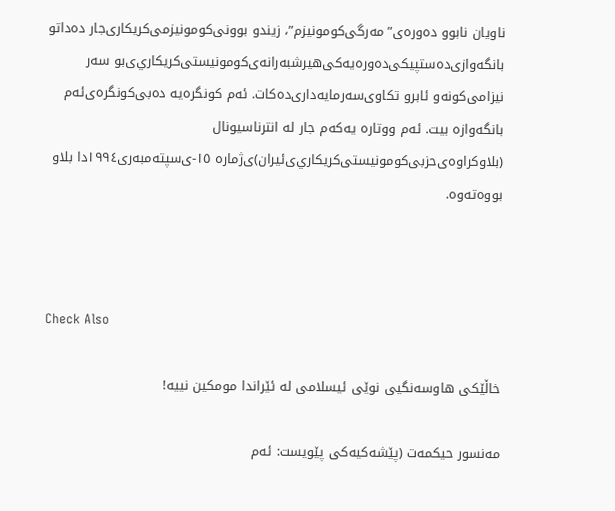ناويان نابوو ده‌وره‌ى‌”مه‌رگى‌كومونيزم”، زيندو بوونى‌كومونيزمى‌كريكارى‌جار ده‌داتو بانگه‌وازى‌ده‌ستپيكى‌ده‌وره‌يه‌كى‌هيرشبه‌رانه‌ى‌كومونيستى‌كريكاري‌ى‌بو سه‌ر نيزامى‌كونه‌و ئابرو تكاوى‌سه‌رمايه‌دارى‌ده‌كات. ئه‌م كونگره‌يه‌ ده‌بى‌كونگره‌ى‌ئه‌م بانگه‌وازه‌ بيت. ئه‌م ووتاره‌ يه‌كه‌م جار له‌ انترناسيونال (بلاوكراوه‌ى‌حزبى‌كومونيستى‌كريكاري‌ى‌ئيران)ى‌ژماره‌ ١٥-ى‌سپته‌مبه‌رى‌١٩٩٤دا بلاو بووه‌ته‌وه‌.



Check Also

خاڵێکی هاوسەنگیی نوێی ئیسلامی لە ئێراندا مومکین نییە!

مەنسور حیکمەت (پێشەکیەکی پێویست: ئەم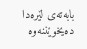بابەتەی لێرەدا دەیخوێننەوە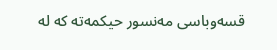قسەوباسی مەنسور حیکمەتە کە لە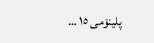پلینۆمی ١٥ …